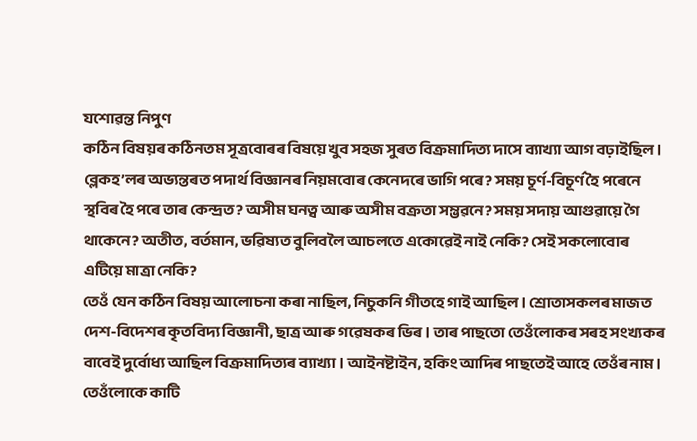যশোৱন্ত নিপুণ
কঠিন বিষয়ৰ কঠিনতম সূত্ৰবোৰৰ বিষয়ে খুব সহজ সুৰত বিক্ৰমাদিত্য দাসে ব্যাখ্যা আগ বঢ়াইছিল। ব্লেকহ’লৰ অভ্যন্তৰত পদাৰ্থ বিজ্ঞানৰ নিয়মবোৰ কেনেদৰে ভাগি পৰে? সময় চূৰ্ণ-বিচূৰ্ণ হৈ পৰেনে স্থবিৰ হৈ পৰে তাৰ কেন্দ্ৰত? অসীম ঘনত্ব আৰু অসীম বক্ৰতা সম্ভৱনে? সময় সদায় আগুৱায়ে গৈ থাকেনে? অতীত, বৰ্তমান, ভৱিষ্যত বুলিবলৈ আচলতে একোৱেই নাই নেকি? সেই সকলোবোৰ এটিয়ে মাত্ৰা নেকি?
তেওঁ যেন কঠিন বিষয় আলোচনা কৰা নাছিল, নিচুকনি গীতহে গাই আছিল। শ্ৰোতাসকলৰ মাজত দেশ-বিদেশৰ কৃতবিদ্য বিজ্ঞানী, ছাত্ৰ আৰু গৱেষকৰ ভিৰ। তাৰ পাছতো তেওঁলোকৰ সৰহ সংখ্যকৰ বাবেই দুৰ্বোধ্য আছিল বিক্ৰমাদিত্যৰ ব্যাখ্যা। আইনষ্টাইন, হকিং আদিৰ পাছতেই আহে তেওঁৰ নাম। তেওঁলোকে কাটি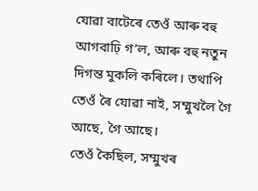যোৱা বাটেৰে তেওঁ আৰু বহু আগবাঢ়ি গ’ল, আৰু বহু নতুন দিগন্ত মুকলি কৰিলে। তথাপি তেওঁ ৰৈ যোৱা নাই, সম্মুখলৈ গৈ আছে, গৈ আছে।
তেওঁ কৈছিল, সম্মুখৰ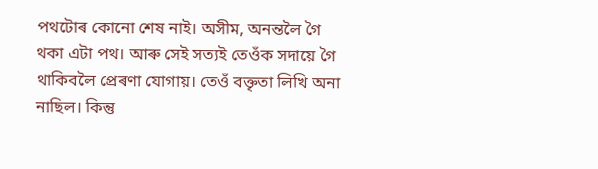পথটোৰ কোনো শেষ নাই। অসীম, অনন্তলৈ গৈ থকা এটা পথ। আৰু সেই সত্যই তেওঁক সদায়ে গৈ থাকিবলৈ প্ৰেৰণা যোগায়। তেওঁ বক্তৃতা লিখি অনা নাছিল। কিন্তু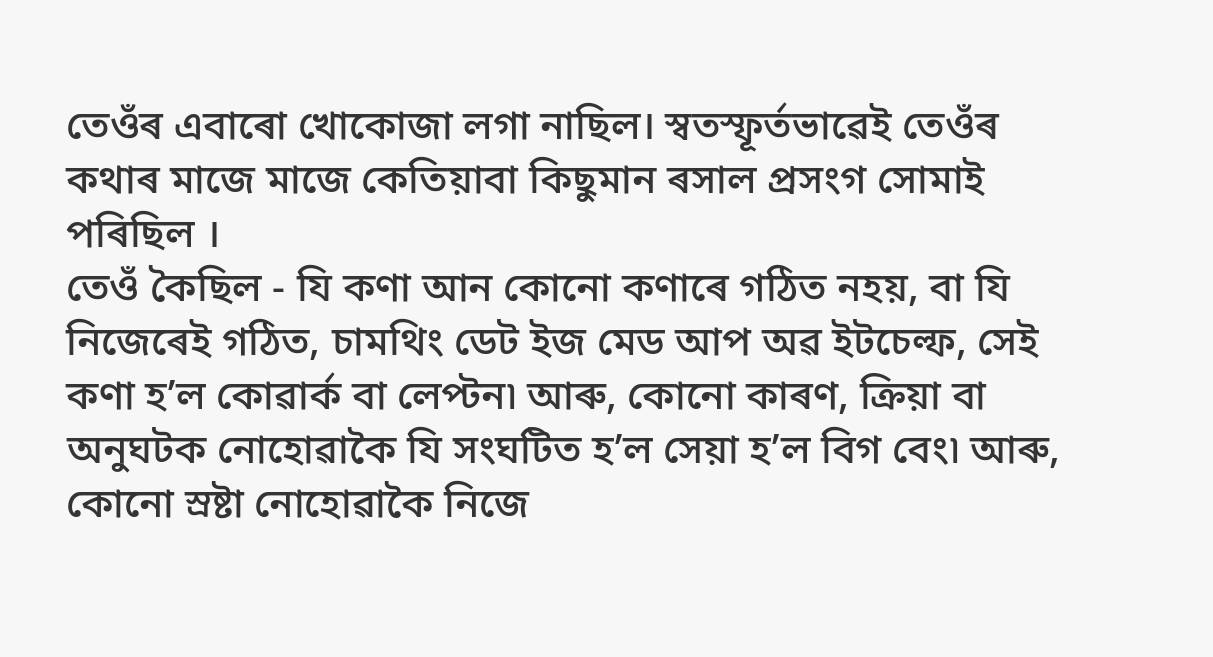তেওঁৰ এবাৰো খোকোজা লগা নাছিল। স্বতস্ফূৰ্তভাৱেই তেওঁৰ কথাৰ মাজে মাজে কেতিয়াবা কিছুমান ৰসাল প্ৰসংগ সোমাই পৰিছিল ।
তেওঁ কৈছিল - যি কণা আন কোনো কণাৰে গঠিত নহয়, বা যি নিজেৰেই গঠিত, চামথিং ডেট ইজ মেড আপ অৱ ইটচেল্ফ, সেই কণা হ’ল কোৱাৰ্ক বা লেপ্টন৷ আৰু, কোনো কাৰণ, ক্ৰিয়া বা অনুঘটক নোহোৱাকৈ যি সংঘটিত হ’ল সেয়া হ’ল বিগ বেং৷ আৰু, কোনো স্ৰষ্টা নোহোৱাকৈ নিজে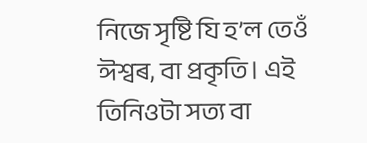নিজে সৃষ্টি যি হ’ল তেওঁ ঈশ্বৰ, বা প্ৰকৃতি। এই তিনিওটা সত্য বা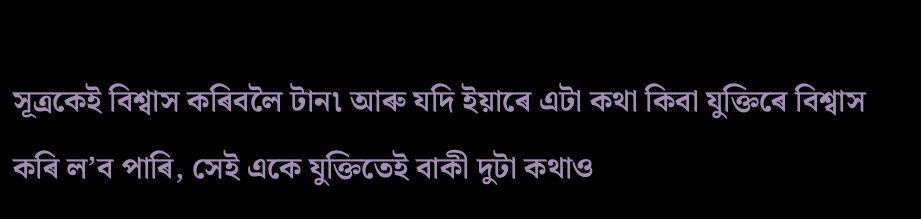সূত্ৰকেই বিশ্বাস কৰিবলৈ টান৷ আৰু যদি ইয়াৰে এটা কথা কিবা যুক্তিৰে বিশ্বাস কৰি ল’ব পাৰি, সেই একে যুক্তিতেই বাকী দুটা কথাও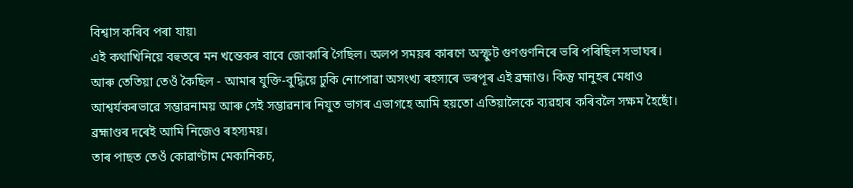বিশ্বাস কৰিব পৰা যায়৷
এই কথাখিনিয়ে বহুতৰে মন খন্তেকৰ বাবে জোকাৰি গৈছিল। অলপ সময়ৰ কাৰণে অস্ফুট গুণগুণনিৰে ভৰি পৰিছিল সভাঘৰ। আৰু তেতিয়া তেওঁ কৈছিল - আমাৰ যুক্তি-বুদ্ধিয়ে ঢুকি নোপোৱা অসংখ্য ৰহস্যৰে ভৰপূৰ এই ব্ৰহ্মাণ্ড। কিন্তু মানুহৰ মেধাও আশ্বৰ্যকৰভাৱে সম্ভাৱনাময় আৰু সেই সম্ভাৱনাৰ নিযুত ভাগৰ এভাগহে আমি হয়তো এতিয়ালৈকে ব্যৱহাৰ কৰিবলৈ সক্ষম হৈছোঁ। ব্ৰহ্মাণ্ডৰ দৰেই আমি নিজেও ৰহস্যময়।
তাৰ পাছত তেওঁ কোৱাণ্টাম মেকানিকচ,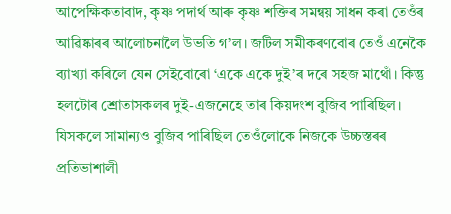আপেক্ষিকতাবাদ, কৃষ্ণ পদাৰ্থ আৰু কৃষ্ণ শক্তিৰ সমন্বয় সাধন কৰা তেওঁৰ আৱিষ্কাৰৰ আলোচনালৈ উভতি গ’ল। জটিল সমীকৰণবোৰ তেওঁ এনেকৈ ব্যাখ্যা কৰিলে যেন সেইবোৰো ‘একে একে দুই’ৰ দৰে সহজ মাথোঁ। কিন্তু হলটোৰ শ্ৰোতাসকলৰ দুই-এজনেহে তাৰ কিয়দংশ বুজিব পাৰিছিল। যিসকলে সামান্যও বুজিব পাৰিছিল তেওঁলোকে নিজকে উচ্চস্তৰৰ প্ৰতিভাশালী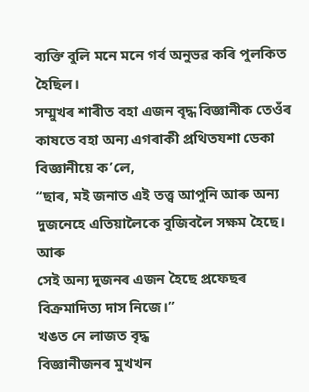ব্যক্তি বুলি মনে মনে গৰ্ব অনুভৱ কৰি পুলকিত হৈছিল।
সম্মুখৰ শাৰীত বহা এজন বৃদ্ধ বিজ্ঞানীক তেওঁৰ কাষতে বহা অন্য এগৰাকী প্ৰথিতযশা ডেকা বিজ্ঞানীয়ে ক’লে,
“ছাৰ, মই জনাত এই তত্ত্ব আপুনি আৰু অন্য দুজনেহে এতিয়ালৈকে বুজিবলৈ সক্ষম হৈছে। আৰু
সেই অন্য দুজনৰ এজন হৈছে প্ৰফেছৰ বিক্ৰমাদিত্য দাস নিজে।”
খঙত নে লাজত বৃদ্ধ
বিজ্ঞানীজনৰ মুখখন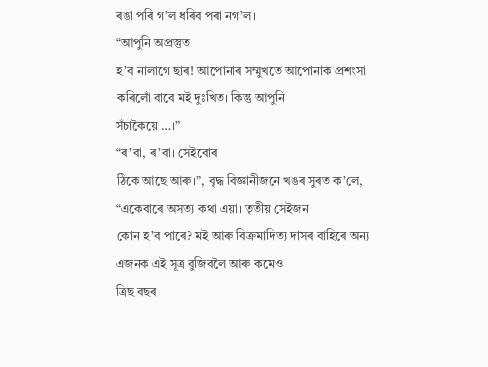ৰঙা পৰি গ’ল ধৰিব পৰা নগ’ল।
“আপুনি অপ্ৰস্তুত
হ’ব নালাগে ছাৰ! আপোনাৰ সম্মুখতে আপোনাক প্ৰশংসা কৰিলোঁ বাবে মই দুঃখিত। কিন্তু আপুনি
সঁচাকৈয়ে …।”
“ৰ’বা, ৰ’বা। সেইবোৰ
ঠিকে আছে আৰু।”, বৃদ্ধ বিজ্ঞানীজনে খঙৰ সুৰত ক’লে, “একেবাৰে অসত্য কথা এয়া। তৃতীয় সেইজন
কোন হ’ব পাৰে? মই আৰু বিক্ৰমাদিত্য দাসৰ বাহিৰে অন্য এজনক এই সূত্ৰ বুজিবলৈ আৰু কমেও
ত্ৰিছ বছৰ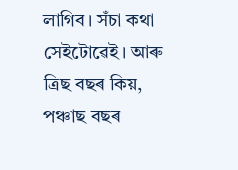লাগিব। সঁচা কথা সেইটোৱেই। আৰু ত্ৰিছ বছৰ কিয়, পঞ্চাছ বছৰ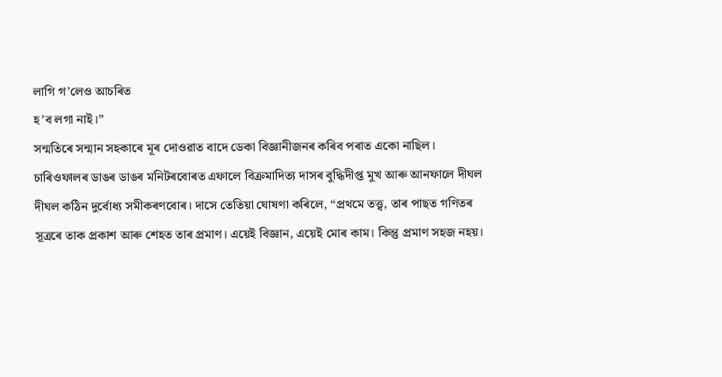লাগি গ’লেও আচৰিত
হ’ব লগা নাই।”
সন্মতিৰে সন্মান সহকাৰে মূৰ দোওৱাত বাদে ডেকা বিজ্ঞানীজনৰ কৰিব পৰাত একো নাছিল।
চাৰিওফালৰ ডাঙৰ ডাঙৰ মনিটৰবোৰত এফালে বিক্ৰমাদিত্য দাসৰ বুদ্ধিদীপ্ত মুখ আৰু আনফালে দীঘল দীঘল কঠিন দুৰ্বোধ্য সমীকৰণবোৰ। দাসে তেতিয়া ঘোষণা কৰিলে, “প্ৰথমে তত্ত্ব, তাৰ পাছত গণিতৰ সূত্ৰৰে তাক প্ৰকাশ আৰু শেহত তাৰ প্ৰমাণ। এয়েই বিজ্ঞান, এয়েই মোৰ কাম। কিন্তু প্ৰমাণ সহজ নহয়।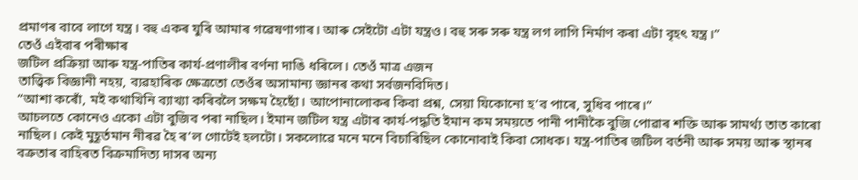প্ৰমাণৰ বাবে লাগে যন্ত্ৰ। বহু একৰ যুৰি আমাৰ গৱেষণাগাৰ। আৰু সেইটো এটা যন্ত্ৰও। বহু সৰু সৰু যন্ত্ৰ লগ লাগি নিৰ্মাণ কৰা এটা বৃহৎ যন্ত্ৰ।”
তেওঁ এইবাৰ পৰীক্ষাৰ
জটিল প্ৰক্ৰিয়া আৰু যন্ত্ৰ-পাতিৰ কাৰ্য-প্ৰণালীৰ বৰ্ণনা দাঙি ধৰিলে। তেওঁ মাত্ৰ এজন
তাত্ত্বিক বিজ্ঞানী নহয়, ব্যৱহাৰিক ক্ষেত্ৰতো তেওঁৰ অসামান্য জ্ঞানৰ কথা সৰ্বজনবিদিত।
“আশা কৰোঁ, মই কথাখিনি ব্যাখ্যা কৰিবলৈ সক্ষম হৈছোঁ। আপোনালোকৰ কিবা প্ৰশ্ন, সেয়া যিকোনো হ’ব পাৰে, সুধিব পাৰে।”
আচলতে কোনেও একো এটা বুজিব পৰা নাছিল। ইমান জটিল যন্ত্ৰ এটাৰ কাৰ্য-পদ্ধতি ইমান কম সময়তে পানী পানীকৈ বুজি পোৱাৰ শক্তি আৰু সামৰ্থ্য তাত কাৰো নাছিল। কেই মুহূৰ্তমান নীৰৱ হৈ ৰ’ল গোটেই হলটো। সকলোৱে মনে মনে বিচাৰিছিল কোনোবাই কিবা সোধক। যন্ত্ৰ-পাতিৰ জটিল বৰ্তনী আৰু সময় আৰু স্থানৰ বক্ৰতাৰ বাহিৰত বিক্ৰমাদিত্য দাসৰ অন্য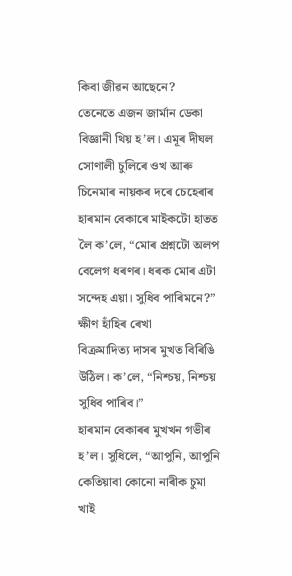কিবা জীৱন আছেনে?
তেনেতে এজন জাৰ্মান ডেকা বিজ্ঞানী থিয় হ’ল। এমূৰ দীঘল সোণালী চুলিৰে ওখ আৰু চিনেমাৰ নায়কৰ দৰে চেহেৰাৰ হাৰমান বেকাৰে মাইকটো হাতত লৈ ক’লে, “মোৰ প্ৰশ্নটো অলপ বেলেগ ধৰণৰ। ধৰক মোৰ এটা সন্দেহ এয়া। সুধিব পাৰিমনে?”
ক্ষীণ হাঁহিৰ ৰেখা
বিক্ৰমাদিত্য দাসৰ মুখত বিৰিঙি উঠিল। ক’লে, “নিশ্চয়, নিশ্চয় সুধিব পাৰিব।”
হাৰমান বেকাৰৰ মুখখন গভীৰ হ’ল। সুধিলে, “আপুনি, আপুনি কেতিয়াবা কোনো নাৰীক চুমা খাই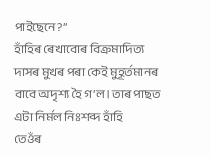পাইছেনে?”
হাঁহিৰ ৰেখাবোৰ বিক্ৰমাদিত্য
দাসৰ মুখৰ পৰা কেই মুহূৰ্তমানৰ বাবে অদৃশ্য হৈ গ’ল। তাৰ পাছত এটা নিৰ্মল নিঃশব্দ হাঁহি
তেওঁৰ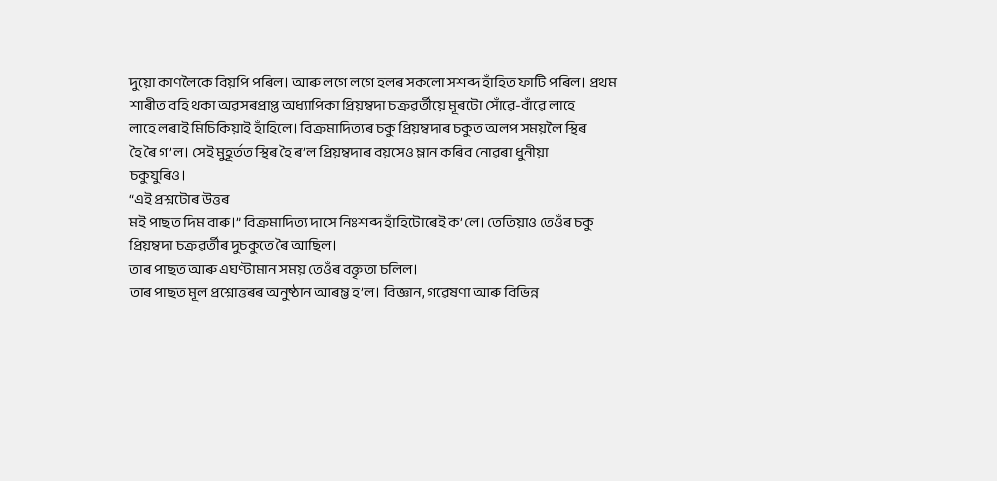দুয়ো কাণলৈকে বিয়পি পৰিল। আৰু লগে লগে হলৰ সকলো সশব্দ হাঁহিত ফাটি পৰিল। প্ৰথম
শাৰীত বহি থকা অৱসৰপ্ৰাপ্ত অধ্যাপিকা প্ৰিয়ম্বদা চক্ৰৱৰ্তীয়ে মূৰটো সোঁৱে-বাঁৱে লাহে
লাহে লৰাই মিচিকিয়াই হাঁহিলে। বিক্ৰমাদিত্যৰ চকু প্ৰিয়ম্বদাৰ চকুত অলপ সময়লৈ স্থিৰ
হৈ ৰৈ গ’ল। সেই মুহূৰ্তত স্থিৰ হৈ ৰ’ল প্ৰিয়ম্বদাৰ বয়সেও ম্লান কৰিব নোৱৰা ধুনীয়া
চকুযুৰিও।
“এই প্ৰশ্নটোৰ উত্তৰ
মই পাছত দিম বাৰু।” বিক্ৰমাদিত্য দাসে নিঃশব্দ হাঁহিটোৰেই ক’লে। তেতিয়াও তেওঁৰ চকু
প্ৰিয়ম্বদা চক্ৰৱৰ্তীৰ দুচকুতে ৰৈ আছিল।
তাৰ পাছত আৰু এঘণ্টামান সময় তেওঁৰ বক্তৃতা চলিল।
তাৰ পাছত মূল প্ৰশ্নোত্তৰৰ অনুষ্ঠান আৰম্ভ হ’ল। বিজ্ঞান, গৱেষণা আৰু বিভিন্ন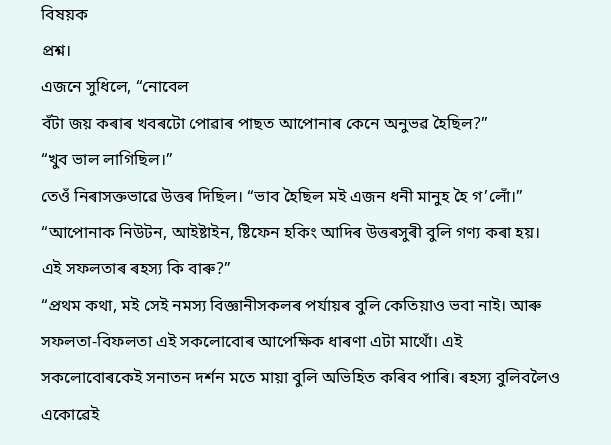বিষয়ক
প্ৰশ্ন।
এজনে সুধিলে, “নোবেল
বঁটা জয় কৰাৰ খবৰটো পোৱাৰ পাছত আপোনাৰ কেনে অনুভৱ হৈছিল?”
“খুব ভাল লাগিছিল।”
তেওঁ নিৰাসক্তভাৱে উত্তৰ দিছিল। “ভাব হৈছিল মই এজন ধনী মানুহ হৈ গ’লোঁ।”
“আপোনাক নিউটন, আইষ্টাইন, ষ্টিফেন হকিং আদিৰ উত্তৰসুৰী বুলি গণ্য কৰা হয়। এই সফলতাৰ ৰহস্য কি বাৰু?”
“প্ৰথম কথা, মই সেই নমস্য বিজ্ঞানীসকলৰ পৰ্যায়ৰ বুলি কেতিয়াও ভবা নাই। আৰু সফলতা-বিফলতা এই সকলোবোৰ আপেক্ষিক ধাৰণা এটা মাথোঁ। এই সকলোবোৰকেই সনাতন দৰ্শন মতে মায়া বুলি অভিহিত কৰিব পাৰি। ৰহস্য বুলিবলৈও একোৱেই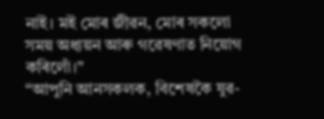নাই। মই মোৰ জীৱন, মোৰ সকলো সময় অধ্যয়ন আৰু গৱেষণাত নিয়োগ কৰিলোঁ।”
“আপুনি আনসকলক, বিশেষকৈ যুৱ-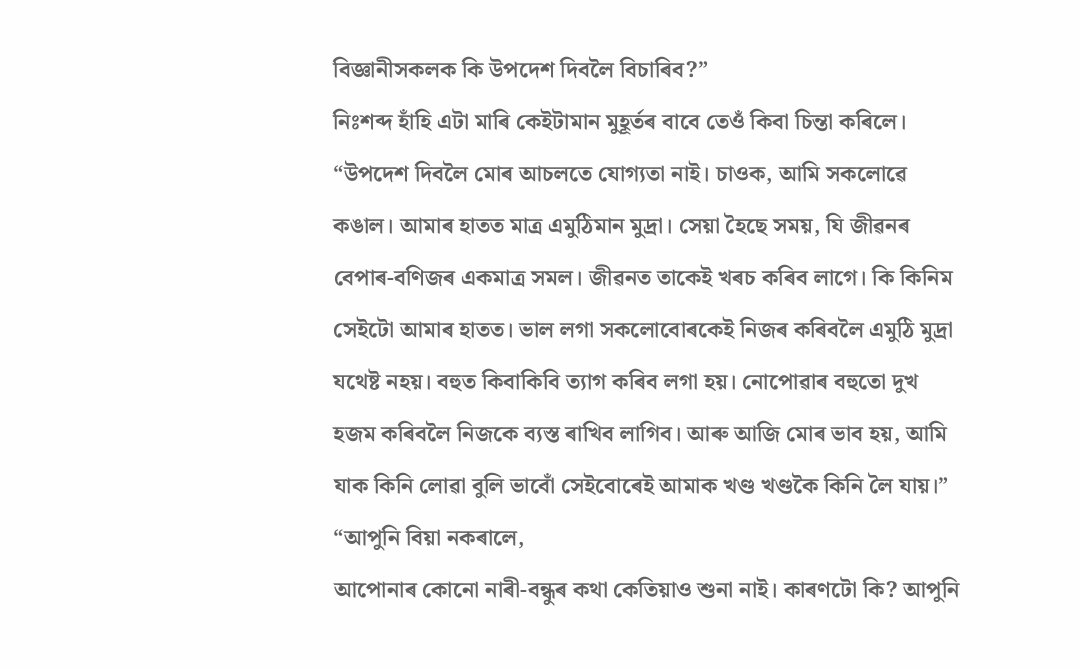বিজ্ঞানীসকলক কি উপদেশ দিবলৈ বিচাৰিব?”
নিঃশব্দ হাঁহি এটা মাৰি কেইটামান মুহূৰ্তৰ বাবে তেওঁ কিবা চিন্তা কৰিলে। “উপদেশ দিবলৈ মোৰ আচলতে যোগ্যতা নাই। চাওক, আমি সকলোৱে কঙাল। আমাৰ হাতত মাত্ৰ এমুঠিমান মুদ্ৰা। সেয়া হৈছে সময়, যি জীৱনৰ বেপাৰ-বণিজৰ একমাত্ৰ সমল। জীৱনত তাকেই খৰচ কৰিব লাগে। কি কিনিম সেইটো আমাৰ হাতত। ভাল লগা সকলোবোৰকেই নিজৰ কৰিবলৈ এমুঠি মুদ্ৰা যথেষ্ট নহয়। বহুত কিবাকিবি ত্যাগ কৰিব লগা হয়। নোপোৱাৰ বহুতো দুখ হজম কৰিবলৈ নিজকে ব্যস্ত ৰাখিব লাগিব। আৰু আজি মোৰ ভাব হয়, আমি যাক কিনি লোৱা বুলি ভাবোঁ সেইবোৰেই আমাক খণ্ড খণ্ডকৈ কিনি লৈ যায়।”
“আপুনি বিয়া নকৰালে,
আপোনাৰ কোনো নাৰী-বন্ধুৰ কথা কেতিয়াও শুনা নাই। কাৰণটো কি? আপুনি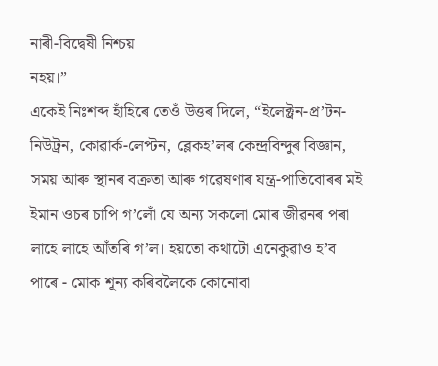নাৰী-বিদ্বেষী নিশ্চয়
নহয়।”
একেই নিঃশব্দ হাঁহিৰে তেওঁ উত্তৰ দিলে, “ইলেক্ট্ৰন-প্ৰ’টন-নিউট্ৰন, কোৱাৰ্ক-লেপ্টন, ব্লেকহ’লৰ কেন্দ্ৰবিন্দুৰ বিজ্ঞান, সময় আৰু স্থানৰ বক্ৰতা আৰু গৱেষণাৰ যন্ত্ৰ-পাতিবোৰৰ মই ইমান ওচৰ চাপি গ’লোঁ যে অন্য সকলো মোৰ জীৱনৰ পৰা লাহে লাহে আঁতৰি গ’ল। হয়তো কথাটো এনেকুৱাও হ’ব পাৰে - মোক শূন্য কৰিবলৈকে কোনোবা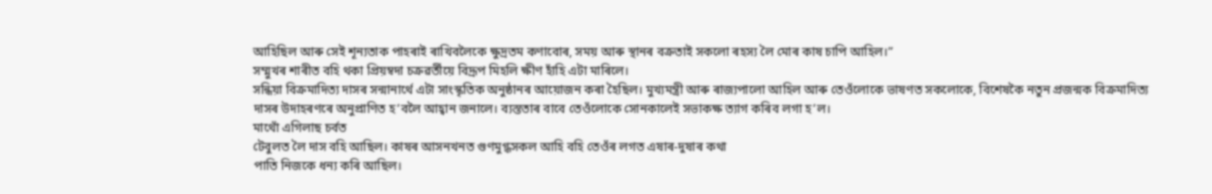আহিছিল আৰু সেই শূন্যতাক পাহৰাই ৰাখিবলৈকে ক্ষুদ্ৰতম কণাবোৰ, সময় আৰু স্থানৰ বক্ৰতাই সকলো ৰহস্য লৈ মোৰ কাষ চাপি আহিল।”
সম্মুখৰ শাৰীত বহি থকা প্ৰিয়ম্বদা চক্ৰৱৰ্তীয়ে বিদ্ৰূপ মিহলি ক্ষীণ হাঁহি এটা মাৰিলে।
সন্ধিয়া বিক্ৰমাদিত্য দাসৰ সন্মানাৰ্থে এটা সাংস্কৃতিক অনুষ্ঠানৰ আয়োজন কৰা হৈছিল। মুখ্যমন্ত্ৰী আৰু ৰাজ্যপালো আহিল আৰু তেওঁলোকে ভাষণত সকলোকে, বিশেষকৈ নতুন প্ৰজন্মক বিক্ৰমাদিত্য দাসৰ উদাহৰণৰে অনুপ্ৰাণিত হ’বলৈ আহ্বান জনালে। ব্যস্ততাৰ বাবে তেওঁলোকে সোনকালেই সভাকক্ষ ত্যাগ কৰিব লগা হ’ল।
মাথোঁ এগিলাছ চৰ্বত
টেবুলত লৈ দাস বহি আছিল। কাষৰ আসনখনত গুণমুগ্ধসকল আহি বহি তেওঁৰ লগত এষাৰ-দুষাৰ কথা
পাতি নিজকে ধন্য কৰি আছিল।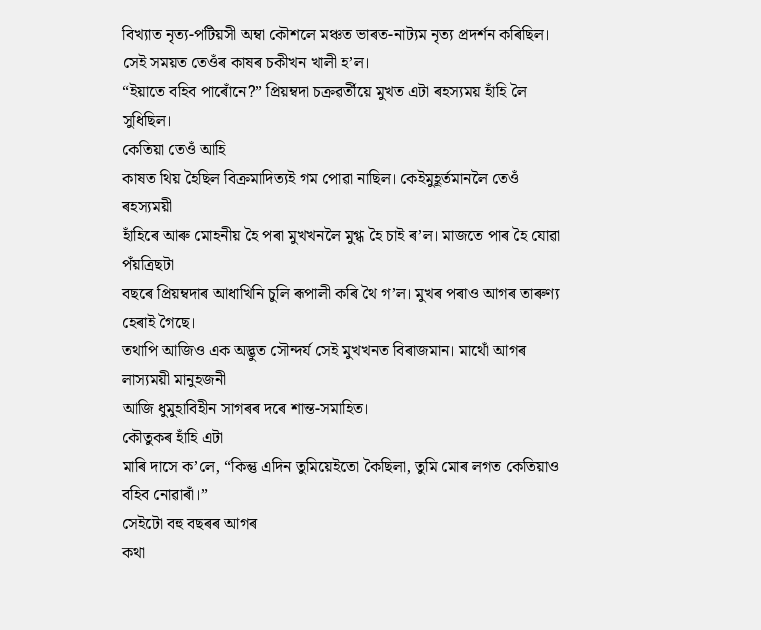বিখ্যাত নৃত্য-পটিয়সী অম্বা কৌশলে মঞ্চত ভাৰত-নাট্যম নৃত্য প্ৰদৰ্শন কৰিছিল। সেই সময়ত তেওঁৰ কাষৰ চকীখন খালী হ’ল।
“ইয়াতে বহিব পাৰোঁনে?” প্ৰিয়ম্বদা চক্ৰৱৰ্তীয়ে মুখত এটা ৰহস্যময় হাঁহি লৈ সুধিছিল।
কেতিয়া তেওঁ আহি
কাষত থিয় হৈছিল বিক্ৰমাদিত্যই গম পোৱা নাছিল। কেইমুহূৰ্তমানলৈ তেওঁ ৰহস্যময়ী
হাঁহিৰে আৰু মোহনীয় হৈ পৰা মুখখনলৈ মুগ্ধ হৈ চাই ৰ’ল। মাজতে পাৰ হৈ যোৱা পঁয়ত্ৰিছটা
বছৰে প্ৰিয়ম্বদাৰ আধাখিনি চুলি ৰূপালী কৰি থৈ গ’ল। মুখৰ পৰাও আগৰ তাৰুণ্য হেৰাই গৈছে।
তথাপি আজিও এক অদ্ভুত সৌন্দৰ্য সেই মুখখনত বিৰাজমান। মাথোঁ আগৰ লাস্যময়ী মানুহজনী
আজি ধুমুহাবিহীন সাগৰৰ দৰে শান্ত-সমাহিত।
কৌতুকৰ হাঁহি এটা
মাৰি দাসে ক’লে, “কিন্তু এদিন তুমিয়েইতো কৈছিলা, তুমি মোৰ লগত কেতিয়াও বহিব নোৱাৰাঁ।”
সেইটো বহু বছৰৰ আগৰ
কথা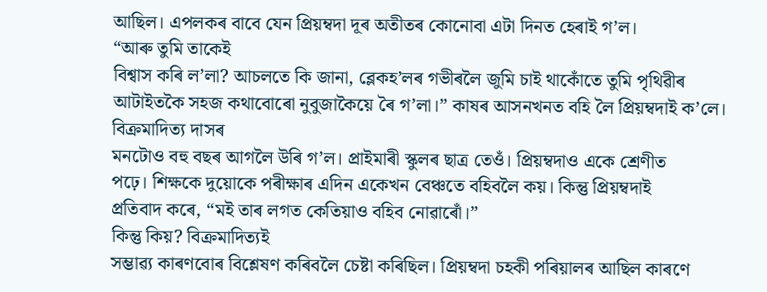আছিল। এপলকৰ বাবে যেন প্ৰিয়ম্বদা দূৰ অতীতৰ কোনোবা এটা দিনত হেৰাই গ’ল।
“আৰু তুমি তাকেই
বিশ্বাস কৰি ল’লা? আচলতে কি জানা, ব্লেকহ’লৰ গভীৰলৈ জুমি চাই থাকোঁতে তুমি পৃথিৱীৰ
আটাইতকৈ সহজ কথাবোৰো নুবুজাকৈয়ে ৰৈ গ’লা।” কাষৰ আসনখনত বহি লৈ প্ৰিয়ম্বদাই ক’লে।
বিক্ৰমাদিত্য দাসৰ
মনটোও বহু বছৰ আগলৈ উৰি গ’ল। প্ৰাইমাৰী স্কুলৰ ছাত্ৰ তেওঁ। প্ৰিয়ম্বদাও একে শ্ৰেণীত
পঢ়ে। শিক্ষকে দুয়োকে পৰীক্ষাৰ এদিন একেখন বেঞ্চতে বহিবলৈ কয়। কিন্তু প্ৰিয়ম্বদাই
প্ৰতিবাদ কৰে, “মই তাৰ লগত কেতিয়াও বহিব নোৱাৰোঁ।”
কিন্তু কিয়? বিক্ৰমাদিত্যই
সম্ভাৱ্য কাৰণবোৰ বিশ্লেষণ কৰিবলৈ চেষ্টা কৰিছিল। প্ৰিয়ম্বদা চহকী পৰিয়ালৰ আছিল কাৰণে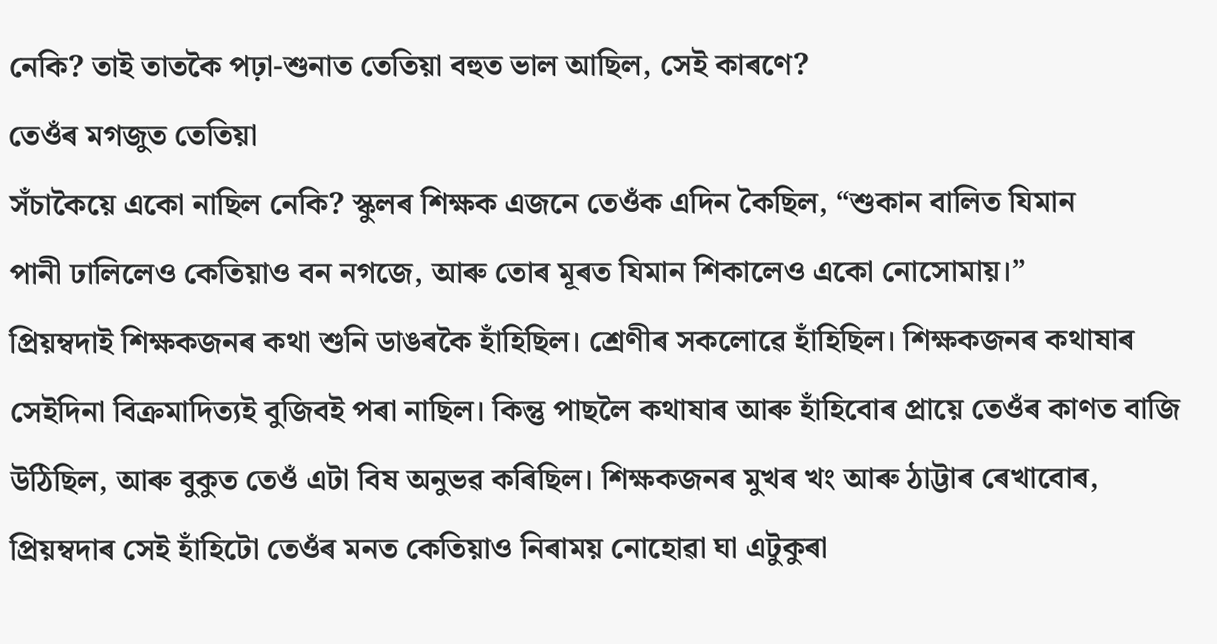নেকি? তাই তাতকৈ পঢ়া-শুনাত তেতিয়া বহুত ভাল আছিল, সেই কাৰণে?
তেওঁৰ মগজুত তেতিয়া
সঁচাকৈয়ে একো নাছিল নেকি? স্কুলৰ শিক্ষক এজনে তেওঁক এদিন কৈছিল, “শুকান বালিত যিমান
পানী ঢালিলেও কেতিয়াও বন নগজে, আৰু তোৰ মূৰত যিমান শিকালেও একো নোসোমায়।”
প্ৰিয়ম্বদাই শিক্ষকজনৰ কথা শুনি ডাঙৰকৈ হাঁহিছিল। শ্ৰেণীৰ সকলোৱে হাঁহিছিল। শিক্ষকজনৰ কথাষাৰ সেইদিনা বিক্ৰমাদিত্যই বুজিবই পৰা নাছিল। কিন্তু পাছলৈ কথাষাৰ আৰু হাঁহিবোৰ প্ৰায়ে তেওঁৰ কাণত বাজি উঠিছিল, আৰু বুকুত তেওঁ এটা বিষ অনুভৱ কৰিছিল। শিক্ষকজনৰ মুখৰ খং আৰু ঠাট্টাৰ ৰেখাবোৰ, প্ৰিয়ম্বদাৰ সেই হাঁহিটো তেওঁৰ মনত কেতিয়াও নিৰাময় নোহোৱা ঘা এটুকুৰা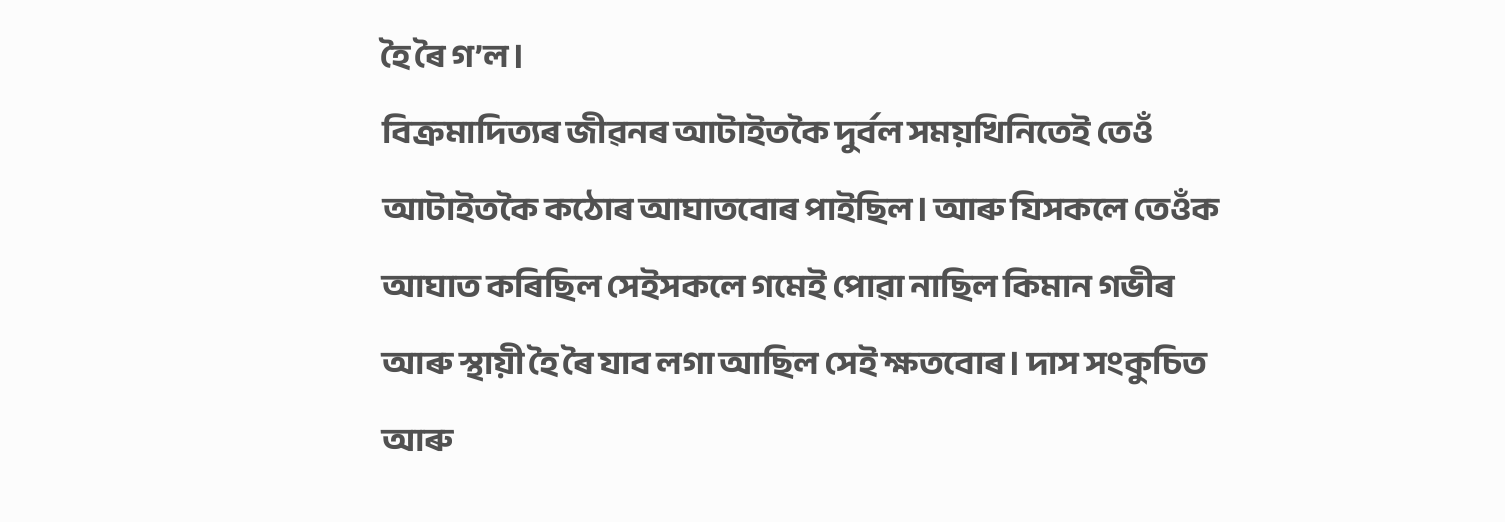হৈ ৰৈ গ’ল।
বিক্ৰমাদিত্যৰ জীৱনৰ আটাইতকৈ দুৰ্বল সময়খিনিতেই তেওঁ আটাইতকৈ কঠোৰ আঘাতবোৰ পাইছিল। আৰু যিসকলে তেওঁক আঘাত কৰিছিল সেইসকলে গমেই পোৱা নাছিল কিমান গভীৰ আৰু স্থায়ী হৈ ৰৈ যাব লগা আছিল সেই ক্ষতবোৰ। দাস সংকুচিত আৰু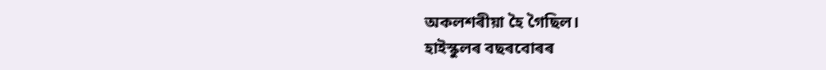অকলশৰীয়া হৈ গৈছিল।
হাইস্কুলৰ বছৰবোৰৰ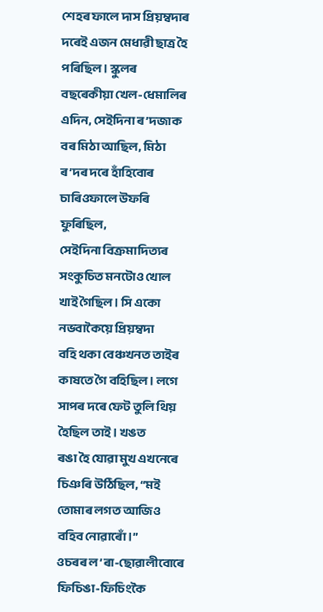শেহৰ ফালে দাস প্ৰিয়ম্বদাৰ দৰেই এজন মেধাৱী ছাত্ৰ হৈ পৰিছিল। স্কুলৰ বছৰেকীয়া খেল-ধেমালিৰ
এদিন, সেইদিনা ৰ’দজাক বৰ মিঠা আছিল, মিঠা ৰ’দৰ দৰে হাঁহিবোৰ চাৰিওফালে উফৰি ফুৰিছিল,
সেইদিনা বিক্ৰমাদিত্যৰ সংকুচিত মনটোও খোল খাই গৈছিল। সি একো নভবাকৈয়ে প্ৰিয়ম্বদা
বহি থকা বেঞ্চখনত তাইৰ কাষতে গৈ বহিছিল। লগে সাপৰ দৰে ফেট তুলি থিয় হৈছিল তাই। খঙত
ৰঙা হৈ যোৱা মুখ এখনেৰে চিঞৰি উঠিছিল, “মই তোমাৰ লগত আজিও বহিব নোৱাৰোঁ।”
ওচৰৰ ল’ৰা-ছোৱালীবোৰে ফিচিঙা-ফিচিংকৈ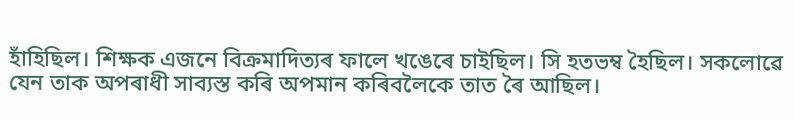হাঁহিছিল। শিক্ষক এজনে বিক্ৰমাদিত্যৰ ফালে খঙেৰে চাইছিল। সি হতভম্ব হৈছিল। সকলোৱে যেন তাক অপৰাধী সাব্যস্ত কৰি অপমান কৰিবলৈকে তাত ৰৈ আছিল।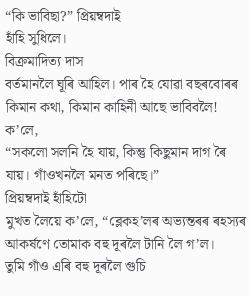“কি ভাবিছা?” প্ৰিয়ম্বদাই
হাঁহি সুধিলে।
বিক্ৰমাদিত্য দাস
বৰ্তমানলৈ ঘূৰি আহিল। পাৰ হৈ যোৱা বছৰবোৰৰ কিমান কথা, কিমান কাহিনী আছে ভাবিবলৈ! ক’লে,
“সকলো সলনি হৈ যায়, কিন্তু কিছুমান দাগ ৰৈ যায়। গাঁওখনলৈ মনত পৰিছে।”
প্ৰিয়ম্বদাই হাঁহিটো
মুখত লৈয়ে ক’লে, “ব্লেকহ’লৰ অভ্যন্তৰৰ ৰহস্যৰ আকৰ্ষণে তোমাক বহু দূৰলৈ টানি লৈ গ’ল।
তুমি গাঁও এৰি বহু দূৰলৈ গুচি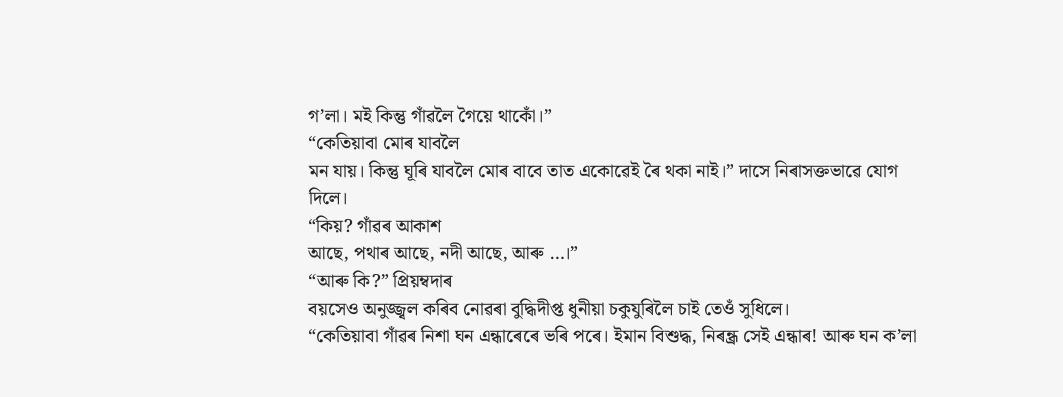গ’লা। মই কিন্তু গাঁৱলৈ গৈয়ে থাকোঁ।”
“কেতিয়াবা মোৰ যাবলৈ
মন যায়। কিন্তু ঘূৰি যাবলৈ মোৰ বাবে তাত একোৱেই ৰৈ থকা নাই।” দাসে নিৰাসক্তভাৱে যোগ
দিলে।
“কিয়? গাঁৱৰ আকাশ
আছে, পথাৰ আছে, নদী আছে, আৰু …।”
“আৰু কি?” প্ৰিয়ম্বদাৰ
বয়সেও অনুজ্জ্বল কৰিব নোৱৰা বুদ্ধিদীপ্ত ধুনীয়া চকুযুৰিলৈ চাই তেওঁ সুধিলে।
“কেতিয়াবা গাঁৱৰ নিশা ঘন এন্ধাৰেৰে ভৰি পৰে। ইমান বিশুদ্ধ, নিৰন্ধ্ৰ সেই এন্ধাৰ! আৰু ঘন ক’লা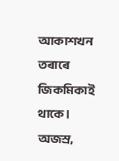আকাশখন তৰাৰে জিকমিকাই থাকে। অজস্ৰ,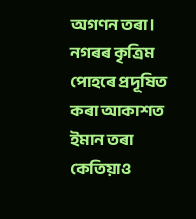অগণন তৰা। নগৰৰ কৃত্ৰিম পোহৰে প্ৰদূষিত কৰা আকাশত ইমান তৰা কেতিয়াও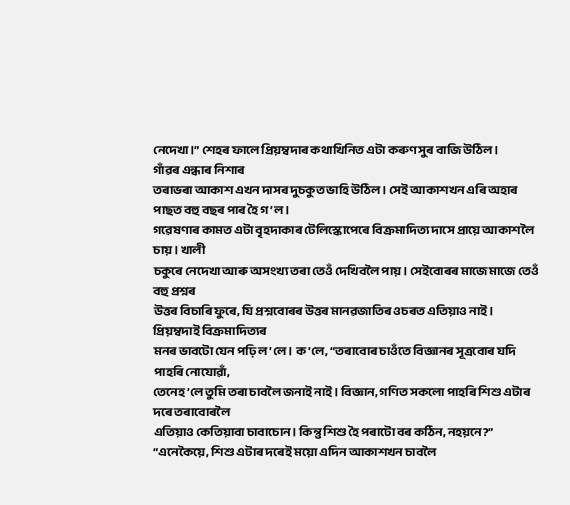নেদেখা।” শেহৰ ফালে প্ৰিয়ম্বদাৰ কথাখিনিত এটা কৰুণ সুৰ বাজি উঠিল।
গাঁৱৰ এন্ধাৰ নিশাৰ
তৰাভৰা আকাশ এখন দাসৰ দুচকুত ভাহি উঠিল। সেই আকাশখন এৰি অহাৰ পাছত বহু বছৰ পাৰ হৈ গ’ল।
গৱেষণাৰ কামত এটা বৃহদাকাৰ টেলিস্কোপেৰে বিক্ৰমাদিত্য দাসে প্ৰায়ে আকাশলৈ চায়। খালী
চকুৰে নেদেখা আৰু অসংখ্য তৰা তেওঁ দেখিবলৈ পায়। সেইবোৰৰ মাজে মাজে তেওঁ বহু প্ৰশ্নৰ
উত্তৰ বিচাৰি ফুৰে, যি প্ৰশ্নবোৰৰ উত্তৰ মানৱজাতিৰ ওচৰত এতিয়াও নাই।
প্ৰিয়ম্বদাই বিক্ৰমাদিত্যৰ
মনৰ ভাবটো যেন পঢ়ি ল’লে। ক’লে, “তৰাবোৰ চাওঁতে বিজ্ঞানৰ সূত্ৰবোৰ যদি পাহৰি নোযোৱাঁ,
তেনেহ’লে তুমি তৰা চাবলৈ জনাই নাই। বিজ্ঞান, গণিত সকলো পাহৰি শিশু এটাৰ দৰে তৰাবোৰলৈ
এতিয়াও কেতিয়াবা চাবাচোন। কিন্তু শিশু হৈ পৰাটো বৰ কঠিন, নহয়নে?”
“এনেকৈয়ে, শিশু এটাৰ দৰেই ময়ো এদিন আকাশখন চাবলৈ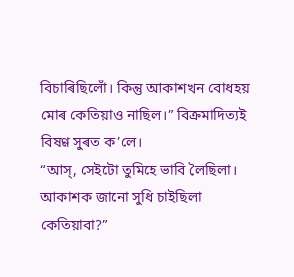বিচাৰিছিলোঁ। কিন্তু আকাশখন বোধহয় মোৰ কেতিয়াও নাছিল।” বিক্ৰমাদিত্যই বিষণ্ণ সুৰত ক’লে।
“আস্, সেইটো তুমিহে ভাবি লৈছিলা। আকাশক জানো সুধি চাইছিলা কেতিয়াবা?”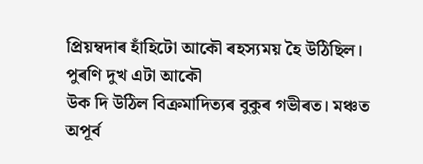প্ৰিয়ম্বদাৰ হাঁহিটো আকৌ ৰহস্যময় হৈ উঠিছিল।
পুৰণি দুখ এটা আকৌ
উক দি উঠিল বিক্ৰমাদিত্যৰ বুকুৰ গভীৰত। মঞ্চত অপূৰ্ব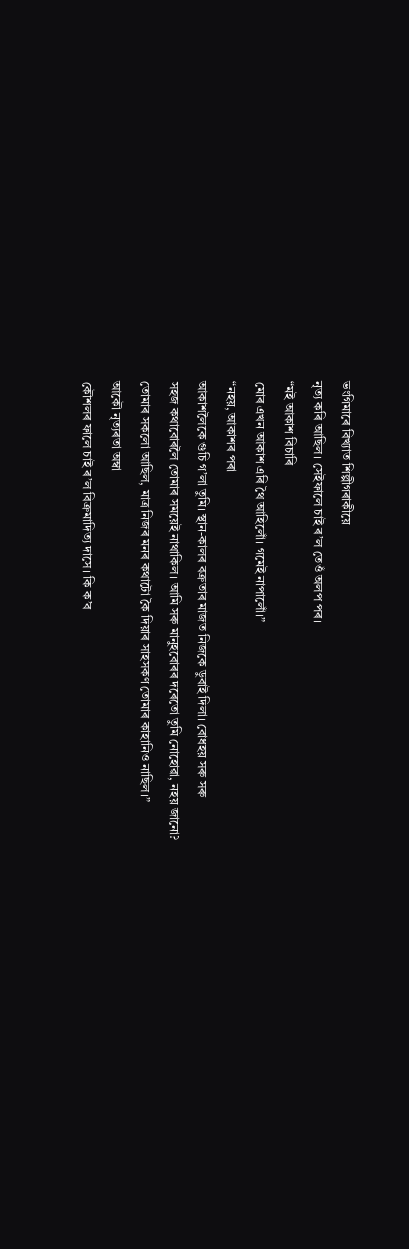ভংগিমাৰে বিখ্যাত শিল্পীগৰাকীয়ে
নৃত্য কৰি আছিল। সেইফালে চাই ৰ’ল তেওঁ অলপ পৰ।
“মই আকাশ বিচাৰি
মোৰ এখন আকাশ এৰি থৈ আহিলোঁ। গমেই নাপালোঁ।”
“নহয়, আকাশৰ পৰা
আকাশলৈকে গুচি গ’লা তুমি। স্থান-কালৰ বক্ৰতাৰ মাজত নিজকে ডুবাই দিলা। বোধহয় সৰু সৰু
সহজ কথাবোৰলৈ তোমাৰ সময়েই নাথাকিল। আমি সৰু মানুহবোৰৰ দৰেতো তুমি নোহোৱা, নহয় জানো?
তোমাৰ সকলো আছিল, মাত্ৰ নিজৰ মনৰ কথাটো কৈ দিয়াৰ সাহসকণ তোমাৰ কাহানিও নাছিল।”
আকৌ নৃত্যৰতা অম্বা
কৌশলৰ ফালে চাই ৰ’ল বিক্ৰমাদিত্য দাসে। কি ক’ব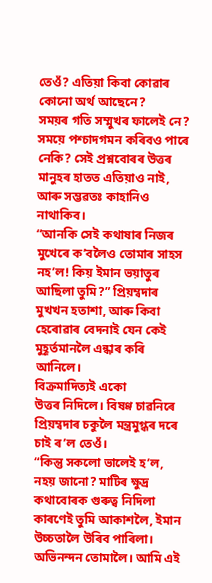তেওঁ? এতিয়া কিবা কোৱাৰ কোনো অৰ্থ আছেনে?
সময়ৰ গতি সম্মুখৰ ফালেই নে? সময়ে পশ্চাদগমন কৰিবও পাৰে নেকি? সেই প্ৰশ্নবোৰৰ উত্তৰ
মানুহৰ হাতত এতিয়াও নাই, আৰু সম্ভৱতঃ কাহানিও নাথাকিব।
“আনকি সেই কথাষাৰ নিজৰ মুখেৰে ক’বলৈও তোমাৰ সাহস নহ’ল! কিয় ইমান ভয়াতুৰ আছিলা তুমি?” প্ৰিয়ম্বদাৰ মুখখন হতাশা, আৰু কিবা হেৰোৱাৰ বেদনাই যেন কেই মুহূৰ্তমানলৈ এন্ধাৰ কৰি আনিলে।
বিক্ৰমাদিত্যই একো
উত্তৰ নিদিলে। বিষণ্ণ চাৱনিৰে প্ৰিয়ম্বদাৰ চকুলৈ মন্ত্ৰমুগ্ধৰ দৰে চাই ৰ’ল তেওঁ।
“কিন্তু সকলো ভালেই হ’ল, নহয় জানো? মাটিৰ ক্ষুদ্ৰ কথাবোৰক গুৰুত্ব নিদিলা কাৰণেই তুমি আকাশলৈ, ইমান উচ্চতালৈ উৰিব পাৰিলা। অভিনন্দন তোমালৈ। আমি এই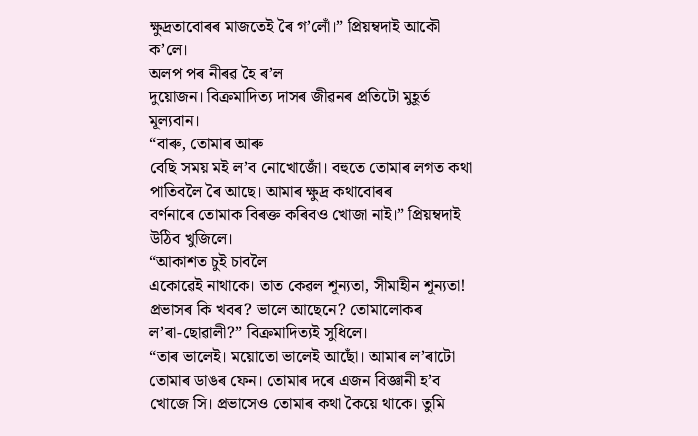ক্ষুদ্ৰতাবোৰৰ মাজতেই ৰৈ গ’লোঁ।” প্ৰিয়ম্বদাই আকৌ ক’লে।
অলপ পৰ নীৰৱ হৈ ৰ’ল
দুয়োজন। বিক্ৰমাদিত্য দাসৰ জীৱনৰ প্ৰতিটো মুহূৰ্ত মূল্যবান।
“বাৰু, তোমাৰ আৰু
বেছি সময় মই ল’ব নোখোজোঁ। বহুতে তোমাৰ লগত কথা পাতিবলৈ ৰৈ আছে। আমাৰ ক্ষুদ্ৰ কথাবোৰৰ
বৰ্ণনাৰে তোমাক বিৰক্ত কৰিবও খোজা নাই।” প্ৰিয়ম্বদাই উঠিব খুজিলে।
“আকাশত চুই চাবলৈ
একোৱেই নাথাকে। তাত কেৱল শূন্যতা, সীমাহীন শূন্যতা! প্ৰভাসৰ কি খবৰ? ভালে আছেনে? তোমালোকৰ
ল’ৰা-ছোৱালী?” বিক্ৰমাদিত্যই সুধিলে।
“তাৰ ভালেই। ময়োতো ভালেই আছোঁ। আমাৰ ল’ৰাটো তোমাৰ ডাঙৰ ফেন। তোমাৰ দৰে এজন বিজ্ঞানী হ’ব খোজে সি। প্ৰভাসেও তোমাৰ কথা কৈয়ে থাকে। তুমি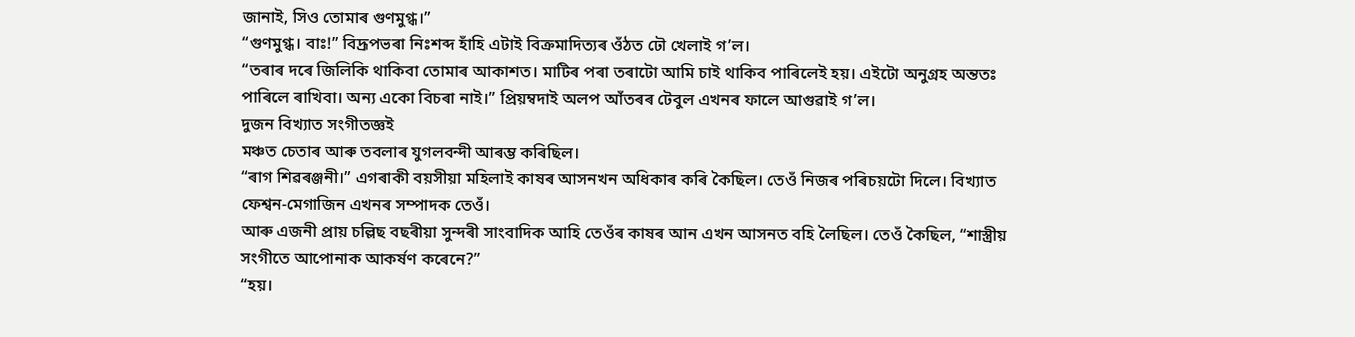জানাই, সিও তোমাৰ গুণমুগ্ধ।”
“গুণমুগ্ধ। বাঃ!” বিদ্ৰূপভৰা নিঃশব্দ হাঁহি এটাই বিক্ৰমাদিত্যৰ ওঁঠত ঢৌ খেলাই গ’ল।
“তৰাৰ দৰে জিলিকি থাকিবা তোমাৰ আকাশত। মাটিৰ পৰা তৰাটো আমি চাই থাকিব পাৰিলেই হয়। এইটো অনুগ্ৰহ অন্ততঃ পাৰিলে ৰাখিবা। অন্য একো বিচৰা নাই।” প্ৰিয়ম্বদাই অলপ আঁতৰৰ টেবুল এখনৰ ফালে আগুৱাই গ’ল।
দুজন বিখ্যাত সংগীতজ্ঞই
মঞ্চত চেতাৰ আৰু তবলাৰ যুগলবন্দী আৰম্ভ কৰিছিল।
“ৰাগ শিৱৰঞ্জনী।” এগৰাকী বয়সীয়া মহিলাই কাষৰ আসনখন অধিকাৰ কৰি কৈছিল। তেওঁ নিজৰ পৰিচয়টো দিলে। বিখ্যাত ফেশ্বন-মেগাজিন এখনৰ সম্পাদক তেওঁ।
আৰু এজনী প্ৰায় চল্লিছ বছৰীয়া সুন্দৰী সাংবাদিক আহি তেওঁৰ কাষৰ আন এখন আসনত বহি লৈছিল। তেওঁ কৈছিল, “শাস্ত্ৰীয় সংগীতে আপোনাক আকৰ্ষণ কৰেনে?”
“হয়।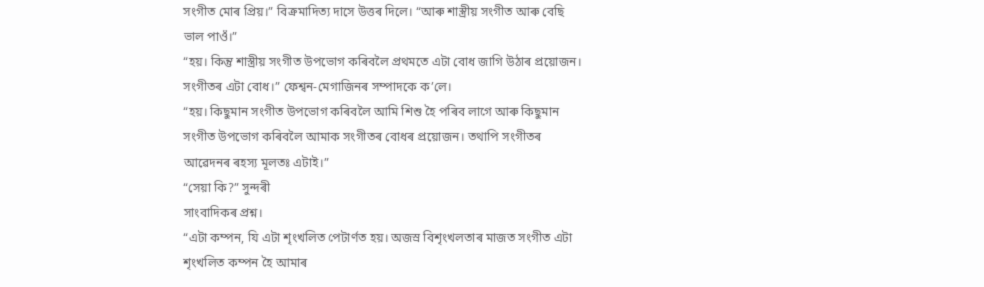সংগীত মোৰ প্ৰিয়।” বিক্ৰমাদিত্য দাসে উত্তৰ দিলে। “আৰু শাস্ত্ৰীয় সংগীত আৰু বেছি ভাল পাওঁ।”
“হয়। কিন্তু শাস্ত্ৰীয় সংগীত উপভোগ কৰিবলৈ প্ৰথমতে এটা বোধ জাগি উঠাৰ প্ৰয়োজন। সংগীতৰ এটা বোধ।” ফেশ্বন-মেগাজিনৰ সম্পাদকে ক’লে।
“হয়। কিছুমান সংগীত উপভোগ কৰিবলৈ আমি শিশু হৈ পৰিব লাগে আৰু কিছুমান সংগীত উপভোগ কৰিবলৈ আমাক সংগীতৰ বোধৰ প্ৰয়োজন। তথাপি সংগীতৰ আৱেদনৰ ৰহস্য মূলতঃ এটাই।”
“সেয়া কি?” সুন্দৰী
সাংবাদিকৰ প্ৰশ্ন।
“এটা কম্পন, যি এটা শৃংখলিত পেটাৰ্ণত হয়। অজস্ৰ বিশৃংখলতাৰ মাজত সংগীত এটা শৃংখলিত কম্পন হৈ আমাৰ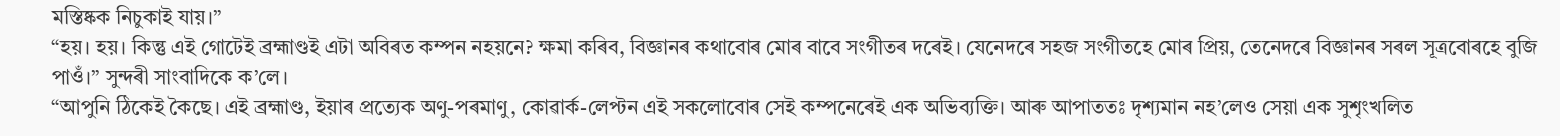মস্তিষ্কক নিচুকাই যায়।”
“হয়। হয়। কিন্তু এই গোটেই ব্ৰহ্মাণ্ডই এটা অবিৰত কম্পন নহয়নে? ক্ষমা কৰিব, বিজ্ঞানৰ কথাবোৰ মোৰ বাবে সংগীতৰ দৰেই। যেনেদৰে সহজ সংগীতহে মোৰ প্ৰিয়, তেনেদৰে বিজ্ঞানৰ সৰল সূত্ৰবোৰহে বুজি পাওঁ।” সুন্দৰী সাংবাদিকে ক’লে।
“আপুনি ঠিকেই কৈছে। এই ব্ৰহ্মাণ্ড, ইয়াৰ প্ৰত্যেক অণু-পৰমাণু, কোৱাৰ্ক-লেপ্টন এই সকলোবোৰ সেই কম্পনেৰেই এক অভিব্যক্তি। আৰু আপাততঃ দৃশ্যমান নহ’লেও সেয়া এক সুশৃংখলিত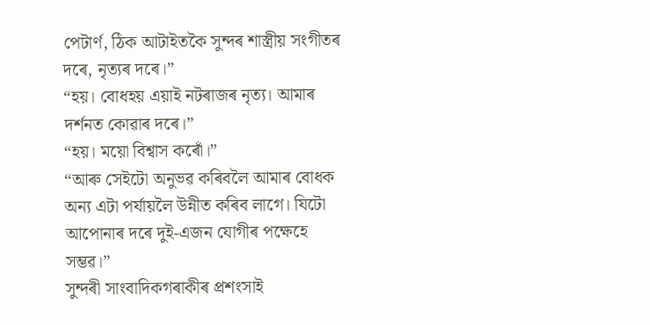পেটাৰ্ণ, ঠিক আটাইতকৈ সুন্দৰ শাস্ত্ৰীয় সংগীতৰ দৰে, নৃত্যৰ দৰে।”
“হয়। বোধহয় এয়াই নটৰাজৰ নৃত্য। আমাৰ দৰ্শনত কোৱাৰ দৰে।”
“হয়। ময়ো বিশ্বাস কৰোঁ।”
“আৰু সেইটো অনুভৱ কৰিবলৈ আমাৰ বোধক অন্য এটা পৰ্যায়লৈ উন্নীত কৰিব লাগে। যিটো আপোনাৰ দৰে দুই-এজন যোগীৰ পক্ষেহে সম্ভৱ।”
সুন্দৰী সাংবাদিকগৰাকীৰ প্ৰশংসাই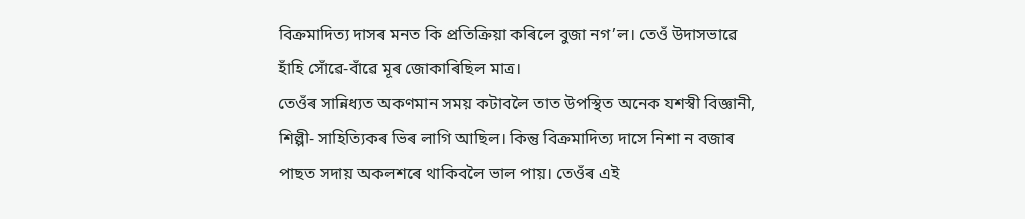বিক্ৰমাদিত্য দাসৰ মনত কি প্ৰতিক্ৰিয়া কৰিলে বুজা নগ’ল। তেওঁ উদাসভাৱে হাঁহি সোঁৱে-বাঁৱে মূৰ জোকাৰিছিল মাত্ৰ।
তেওঁৰ সান্নিধ্যত অকণমান সময় কটাবলৈ তাত উপস্থিত অনেক যশস্বী বিজ্ঞানী, শিল্পী- সাহিত্যিকৰ ভিৰ লাগি আছিল। কিন্তু বিক্ৰমাদিত্য দাসে নিশা ন বজাৰ পাছত সদায় অকলশৰে থাকিবলৈ ভাল পায়। তেওঁৰ এই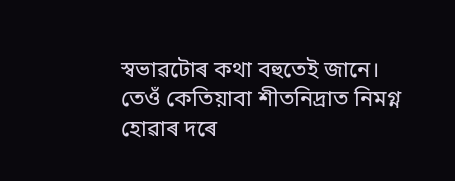স্বভাৱটোৰ কথা বহুতেই জানে। তেওঁ কেতিয়াবা শীতনিদ্ৰাত নিমগ্ন হোৱাৰ দৰে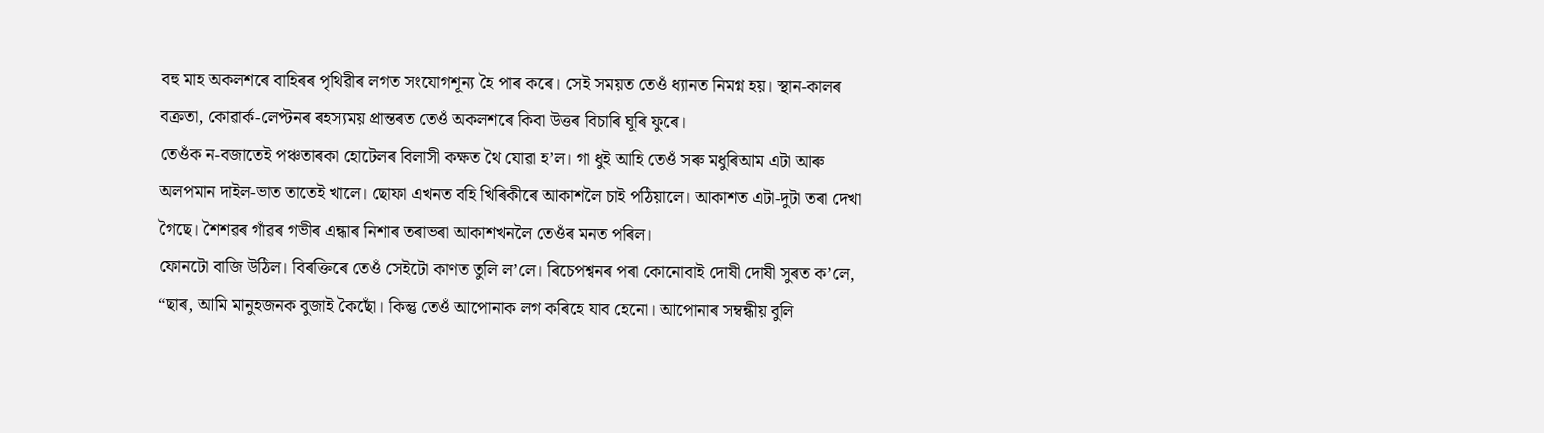বহু মাহ অকলশৰে বাহিৰৰ পৃথিৱীৰ লগত সংযোগশূন্য হৈ পাৰ কৰে। সেই সময়ত তেওঁ ধ্যানত নিমগ্ন হয়। স্থান-কালৰ বক্ৰতা, কোৱাৰ্ক-লেপ্টনৰ ৰহস্যময় প্ৰান্তৰত তেওঁ অকলশৰে কিবা উত্তৰ বিচাৰি ঘূৰি ফুৰে।
তেওঁক ন-বজাতেই পঞ্চতাৰকা হোটেলৰ বিলাসী কক্ষত থৈ যোৱা হ’ল। গা ধুই আহি তেওঁ সৰু মধুৰিআম এটা আৰু অলপমান দাইল-ভাত তাতেই খালে। ছোফা এখনত বহি খিৰিকীৰে আকাশলৈ চাই পঠিয়ালে। আকাশত এটা-দুটা তৰা দেখা গৈছে। শৈশৱৰ গাঁৱৰ গভীৰ এন্ধাৰ নিশাৰ তৰাভৰা আকাশখনলৈ তেওঁৰ মনত পৰিল।
ফোনটো বাজি উঠিল। বিৰক্তিৰে তেওঁ সেইটো কাণত তুলি ল’লে। ৰিচেপশ্বনৰ পৰা কোনোবাই দোষী দোষী সুৰত ক’লে, “ছাৰ, আমি মানুহজনক বুজাই কৈছোঁ। কিন্তু তেওঁ আপোনাক লগ কৰিহে যাব হেনো। আপোনাৰ সম্বন্ধীয় বুলি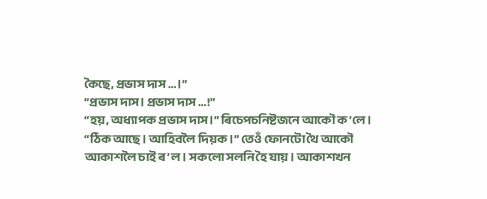কৈছে, প্ৰভাস দাস …।”
“প্ৰভাস দাস। প্ৰভাস দাস …!”
“হয়, অধ্যাপক প্ৰভাস দাস।” ৰিচেপচনিষ্টজনে আকৌ ক’লে।
“ঠিক আছে। আহিবলৈ দিয়ক।” তেওঁ ফোনটো থৈ আকৌ আকাশলৈ চাই ৰ’ল। সকলো সলনি হৈ যায়। আকাশখন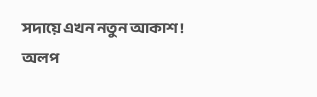সদায়ে এখন নতুন আকাশ !
অলপ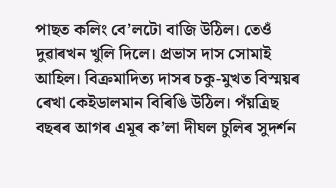পাছত কলিং বে’লটো বাজি উঠিল। তেওঁ দুৱাৰখন খুলি দিলে। প্ৰভাস দাস সোমাই আহিল। বিক্ৰমাদিত্য দাসৰ চকু-মুখত বিস্ময়ৰ ৰেখা কেইডালমান বিৰিঙি উঠিল। পঁয়ত্ৰিছ বছৰৰ আগৰ এমূৰ ক’লা দীঘল চুলিৰ সুদৰ্শন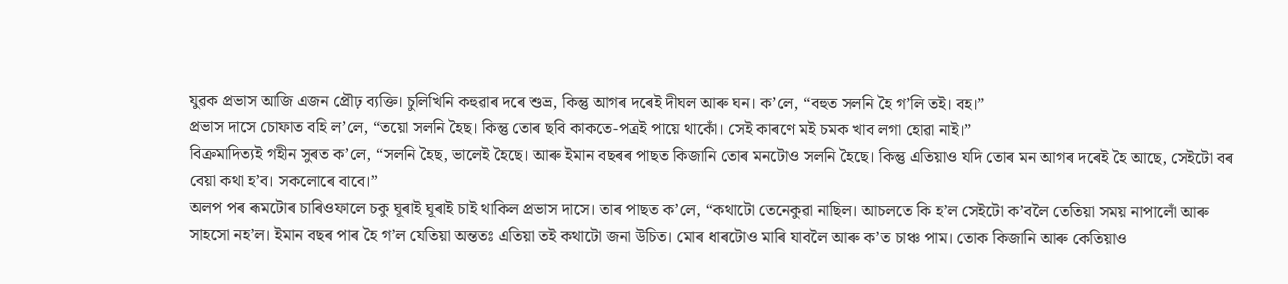যুৱক প্ৰভাস আজি এজন প্ৰৌঢ় ব্যক্তি। চুলিখিনি কহুৱাৰ দৰে শুভ্ৰ, কিন্তু আগৰ দৰেই দীঘল আৰু ঘন। ক’লে, “বহুত সলনি হৈ গ’লি তই। বহ।”
প্ৰভাস দাসে চোফাত বহি ল’লে, “তয়ো সলনি হৈছ। কিন্তু তোৰ ছবি কাকতে-পত্ৰই পায়ে থাকোঁ। সেই কাৰণে মই চমক খাব লগা হোৱা নাই।”
বিক্ৰমাদিত্যই গহীন সুৰত ক’লে, “সলনি হৈছ, ভালেই হৈছে। আৰু ইমান বছৰৰ পাছত কিজানি তোৰ মনটোও সলনি হৈছে। কিন্তু এতিয়াও যদি তোৰ মন আগৰ দৰেই হৈ আছে, সেইটো বৰ বেয়া কথা হ’ব। সকলোৰে বাবে।”
অলপ পৰ ৰূমটোৰ চাৰিওফালে চকু ঘূৰাই ঘূৰাই চাই থাকিল প্ৰভাস দাসে। তাৰ পাছত ক’লে, “কথাটো তেনেকুৱা নাছিল। আচলতে কি হ’ল সেইটো ক’বলৈ তেতিয়া সময় নাপালোঁ আৰু সাহসো নহ’ল। ইমান বছৰ পাৰ হৈ গ’ল যেতিয়া অন্ততঃ এতিয়া তই কথাটো জনা উচিত। মোৰ ধাৰটোও মাৰি যাবলৈ আৰু ক’ত চাঞ্চ পাম। তোক কিজানি আৰু কেতিয়াও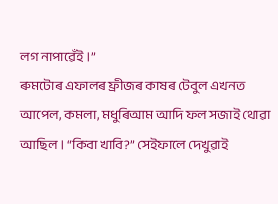লগ নাপাৱেঁই।”
ৰুমটোৰ এফালৰ ফ্ৰীজৰ কাষৰ টেবুল এখনত আপেল, কমলা, মধুৰিআম আদি ফল সজাই থোৱা আছিল। “কিবা খাবি?” সেইফালে দেখুৱাই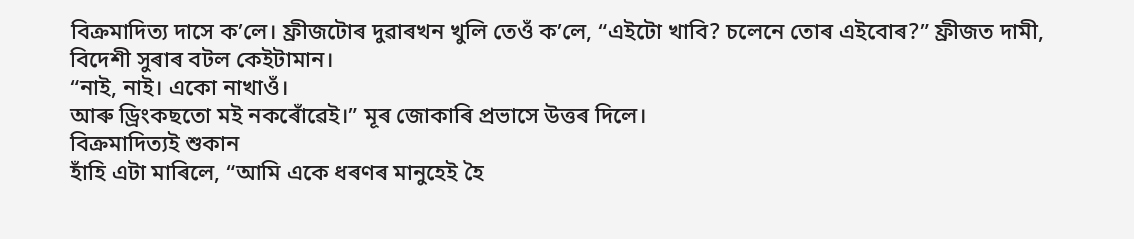বিক্ৰমাদিত্য দাসে ক’লে। ফ্ৰীজটোৰ দুৱাৰখন খুলি তেওঁ ক’লে, “এইটো খাবি? চলেনে তোৰ এইবোৰ?” ফ্ৰীজত দামী, বিদেশী সুৰাৰ বটল কেইটামান।
“নাই, নাই। একো নাখাওঁ।
আৰু ড্ৰিংকছতো মই নকৰোঁৱেই।” মূৰ জোকাৰি প্ৰভাসে উত্তৰ দিলে।
বিক্ৰমাদিত্যই শুকান
হাঁহি এটা মাৰিলে, “আমি একে ধৰণৰ মানুহেই হৈ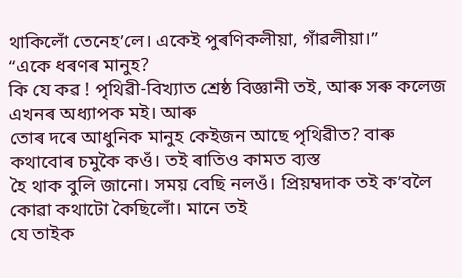থাকিলোঁ তেনেহ’লে। একেই পুৰণিকলীয়া, গাঁৱলীয়া।”
“একে ধৰণৰ মানুহ?
কি যে কৱ ! পৃথিৱী-বিখ্যাত শ্ৰেষ্ঠ বিজ্ঞানী তই, আৰু সৰু কলেজ এখনৰ অধ্যাপক মই। আৰু
তোৰ দৰে আধুনিক মানুহ কেইজন আছে পৃথিৱীত? বাৰু কথাবোৰ চমুকৈ কওঁ। তই ৰাতিও কামত ব্যস্ত
হৈ থাক বুলি জানো। সময় বেছি নলওঁ। প্ৰিয়ম্বদাক তই ক’বলৈ কোৱা কথাটো কৈছিলোঁ। মানে তই
যে তাইক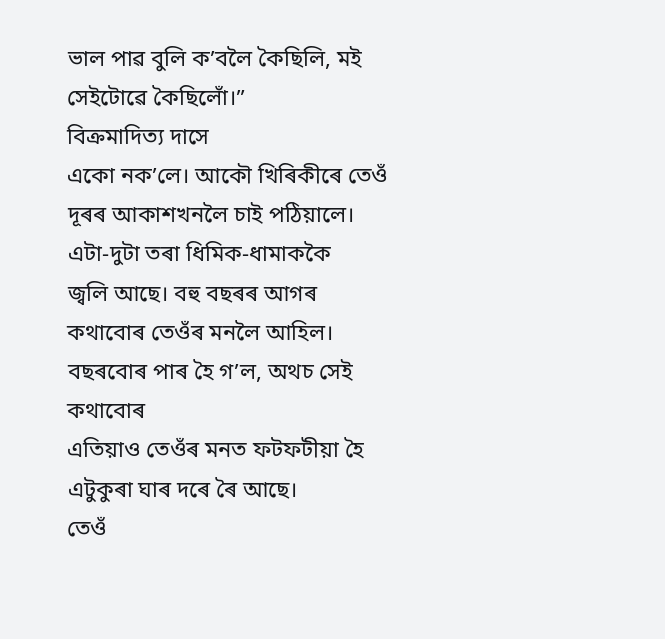ভাল পাৱ বুলি ক’বলৈ কৈছিলি, মই সেইটোৱে কৈছিলোঁ।”
বিক্ৰমাদিত্য দাসে
একো নক’লে। আকৌ খিৰিকীৰে তেওঁ দূৰৰ আকাশখনলৈ চাই পঠিয়ালে। এটা-দুটা তৰা ধিমিক-ধামাককৈ
জ্বলি আছে। বহু বছৰৰ আগৰ কথাবোৰ তেওঁৰ মনলৈ আহিল। বছৰবোৰ পাৰ হৈ গ’ল, অথচ সেই কথাবোৰ
এতিয়াও তেওঁৰ মনত ফটফটীয়া হৈ এটুকুৰা ঘাৰ দৰে ৰৈ আছে।
তেওঁ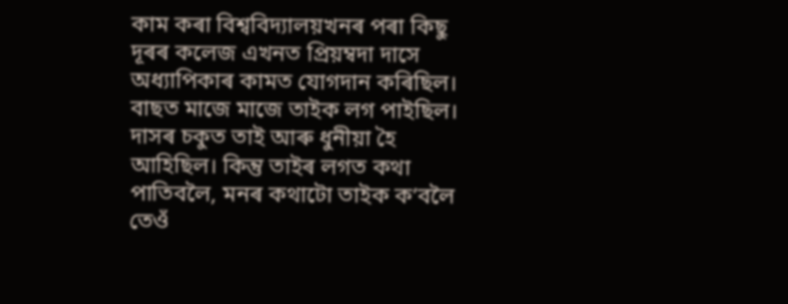কাম কৰা বিশ্ববিদ্যালয়খনৰ পৰা কিছু দূৰৰ কলেজ এখনত প্ৰিয়ম্বদা দাসে অধ্যাপিকাৰ কামত যোগদান কৰিছিল। বাছত মাজে মাজে তাইক লগ পাইছিল। দাসৰ চকুত তাই আৰু ধুনীয়া হৈ আহিছিল। কিন্তু তাইৰ লগত কথা পাতিবলৈ, মনৰ কথাটো তাইক ক’বলৈ তেওঁ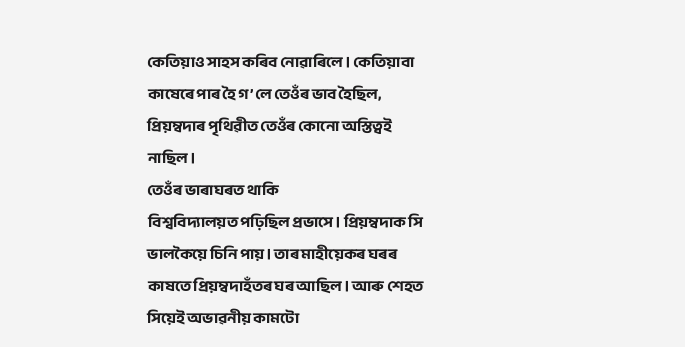কেতিয়াও সাহস কৰিব নোৱাৰিলে। কেতিয়াবা কাষেৰে পাৰ হৈ গ’লে তেওঁৰ ভাব হৈছিল, প্ৰিয়ম্বদাৰ পৃথিৱীত তেওঁৰ কোনো অস্তিত্বই নাছিল।
তেওঁৰ ভাৰাঘৰত থাকি
বিশ্ববিদ্যালয়ত পঢ়িছিল প্ৰভাসে। প্ৰিয়ম্বদাক সি ভালকৈয়ে চিনি পায়। তাৰ মাহীয়েকৰ ঘৰৰ
কাষতে প্ৰিয়ম্বদাহঁতৰ ঘৰ আছিল। আৰু শেহত সিয়েই অভাৱনীয় কামটো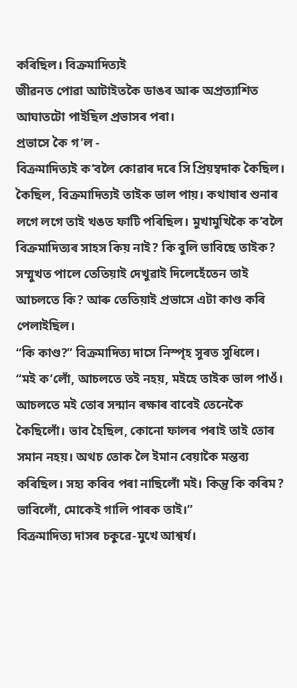কৰিছিল। বিক্ৰমাদিত্যই
জীৱনত পোৱা আটাইতকৈ ডাঙৰ আৰু অপ্ৰত্যাশিত আঘাতটো পাইছিল প্ৰভাসৰ পৰা।
প্ৰভাসে কৈ গ’ল -
বিক্ৰমাদিত্যই ক’বলৈ কোৱাৰ দৰে সি প্ৰিয়ম্বদাক কৈছিল। কৈছিল, বিক্ৰমাদিত্যই তাইক ভাল পায়। কথাষাৰ শুনাৰ লগে লগে তাই খঙত ফাটি পৰিছিল। মুখামুখিকৈ ক’বলৈ বিক্ৰমাদিত্যৰ সাহস কিয় নাই? কি বুলি ভাবিছে তাইক? সম্মুখত পালে তেতিয়াই দেখুৱাই দিলেহেঁতেন তাই আচলতে কি? আৰু তেতিয়াই প্ৰভাসে এটা কাণ্ড কৰি পেলাইছিল।
“কি কাণ্ড?” বিক্ৰমাদিত্য দাসে নিস্পৃহ সুৰত সুধিলে।
“মই ক’লোঁ, আচলতে তই নহয়, মইহে তাইক ভাল পাওঁ। আচলতে মই তোৰ সন্মান ৰক্ষাৰ বাবেই তেনেকৈ কৈছিলোঁ। ভাব হৈছিল, কোনো ফালৰ পৰাই তাই তোৰ সমান নহয়। অথচ তোক লৈ ইমান বেয়াকৈ মন্তব্য কৰিছিল। সহ্য কৰিব পৰা নাছিলোঁ মই। কিন্তু কি কৰিম? ভাবিলোঁ, মোকেই গালি পাৰক তাই।”
বিক্ৰমাদিত্য দাসৰ চকুৱে-মুখে আশ্বৰ্য।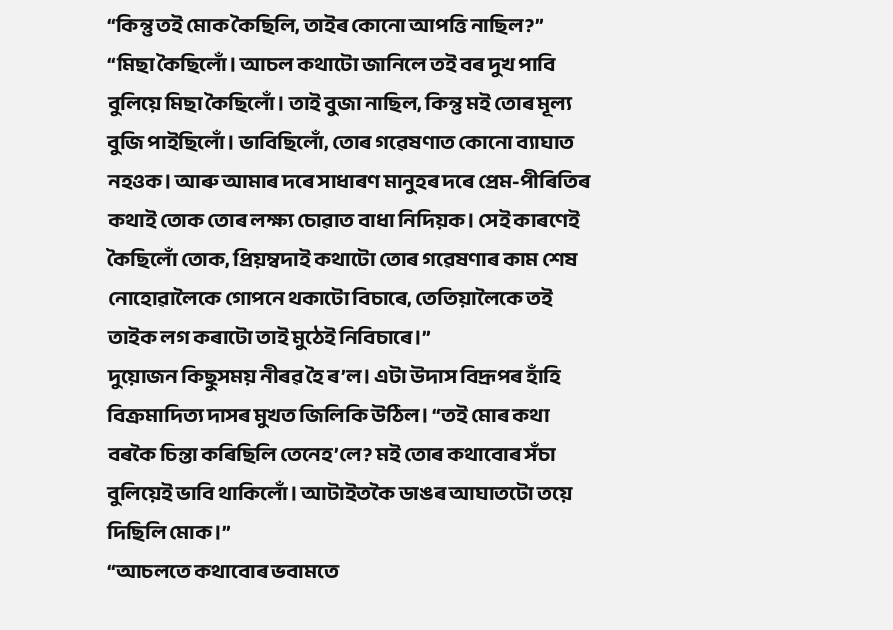“কিন্তু তই মোক কৈছিলি, তাইৰ কোনো আপত্তি নাছিল?”
“মিছা কৈছিলোঁ। আচল কথাটো জানিলে তই বৰ দুখ পাবি বুলিয়ে মিছা কৈছিলোঁ। তাই বুজা নাছিল, কিন্তু মই তোৰ মূল্য বুজি পাইছিলোঁ। ভাবিছিলোঁ, তোৰ গৱেষণাত কোনো ব্যাঘাত নহওক। আৰু আমাৰ দৰে সাধাৰণ মানুহৰ দৰে প্ৰেম-পীৰিতিৰ কথাই তোক তোৰ লক্ষ্য চোৱাত বাধা নিদিয়ক। সেই কাৰণেই কৈছিলোঁ তোক, প্ৰিয়ম্বদাই কথাটো তোৰ গৱেষণাৰ কাম শেষ নোহোৱালৈকে গোপনে থকাটো বিচাৰে, তেতিয়ালৈকে তই তাইক লগ কৰাটো তাই মুঠেই নিবিচাৰে।”
দুয়োজন কিছুসময় নীৰৱ হৈ ৰ’ল। এটা উদাস বিদ্ৰূপৰ হাঁহি বিক্ৰমাদিত্য দাসৰ মুখত জিলিকি উঠিল। “তই মোৰ কথা বৰকৈ চিন্তা কৰিছিলি তেনেহ’লে? মই তোৰ কথাবোৰ সঁচা বুলিয়েই ভাবি থাকিলোঁ। আটাইতকৈ ডাঙৰ আঘাতটো তয়ে দিছিলি মোক।”
“আচলতে কথাবোৰ ভবামতে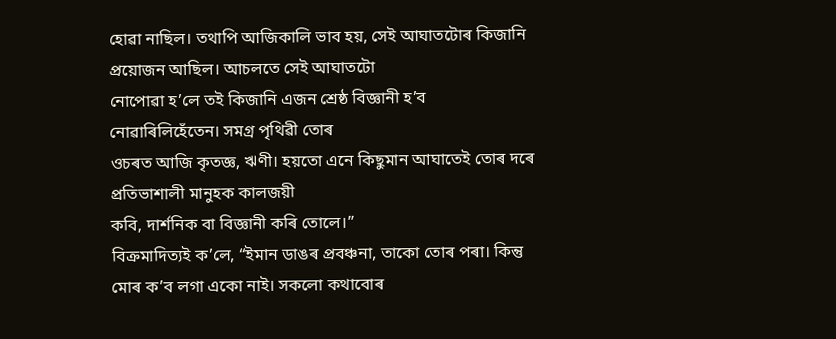হোৱা নাছিল। তথাপি আজিকালি ভাব হয়, সেই আঘাতটোৰ কিজানি প্ৰয়োজন আছিল। আচলতে সেই আঘাতটো
নোপোৱা হ’লে তই কিজানি এজন শ্ৰেষ্ঠ বিজ্ঞানী হ’ব নোৱাৰিলিহেঁতেন। সমগ্ৰ পৃথিৱী তোৰ
ওচৰত আজি কৃতজ্ঞ, ঋণী। হয়তো এনে কিছুমান আঘাতেই তোৰ দৰে প্ৰতিভাশালী মানুহক কালজয়ী
কবি, দাৰ্শনিক বা বিজ্ঞানী কৰি তোলে।”
বিক্ৰমাদিত্যই ক’লে, “ইমান ডাঙৰ প্ৰবঞ্চনা, তাকো তোৰ পৰা। কিন্তু মোৰ ক’ব লগা একো নাই। সকলো কথাবোৰ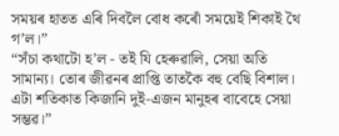সময়ৰ হাতত এৰি দিবলৈ বোধ কৰোঁ সময়েই শিকাই থৈ গ’ল।”
“সঁচা কথাটো হ’ল - তই যি হেৰুৱালি, সেয়া অতি সামান্য। তোৰ জীৱনৰ প্ৰাপ্তি তাতকৈ বহু বেছি বিশাল। এটা শতিকাত কিজানি দুই-এজন মানুহৰ বাবেহে সেয়া সম্ভৱ।”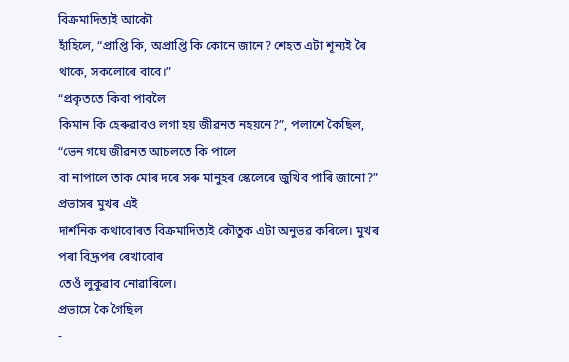বিক্ৰমাদিত্যই আকৌ
হাঁহিলে, “প্ৰাপ্তি কি, অপ্ৰাপ্তি কি কোনে জানে? শেহত এটা শূন্যই ৰৈ থাকে, সকলোৰে বাবে।”
“প্ৰকৃততে কিবা পাবলৈ
কিমান কি হেৰুৱাবও লগা হয় জীৱনত নহয়নে?”, পলাশে কৈছিল, “ভেন গঘে জীৱনত আচলতে কি পালে
বা নাপালে তাক মোৰ দৰে সৰু মানুহৰ স্কেলেৰে জুখিব পাৰি জানো?”
প্ৰভাসৰ মুখৰ এই
দাৰ্শনিক কথাবোৰত বিক্ৰমাদিত্যই কৌতুক এটা অনুভৱ কৰিলে। মুখৰ পৰা বিদ্ৰূপৰ ৰেখাবোৰ
তেওঁ লুকুৱাব নোৱাৰিলে।
প্ৰভাসে কৈ গৈছিল
-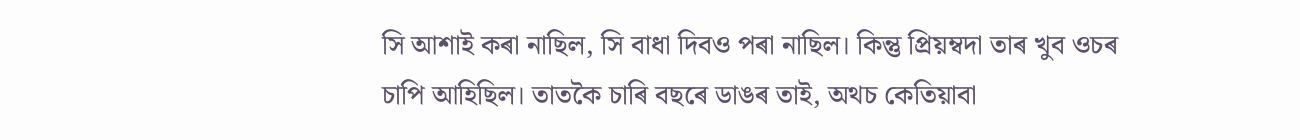সি আশাই কৰা নাছিল, সি বাধা দিবও পৰা নাছিল। কিন্তু প্ৰিয়ম্বদা তাৰ খুব ওচৰ চাপি আহিছিল। তাতকৈ চাৰি বছৰে ডাঙৰ তাই, অথচ কেতিয়াবা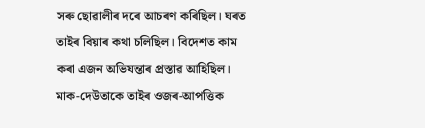সৰু ছোৱালীৰ দৰে আচৰণ কৰিছিল। ঘৰত তাইৰ বিয়াৰ কথা চলিছিল। বিদেশত কাম কৰা এজন অভিযন্তাৰ প্ৰস্তাৱ আহিছিল। মাক-দেউতাকে তাইৰ ওজৰ-আপত্তিক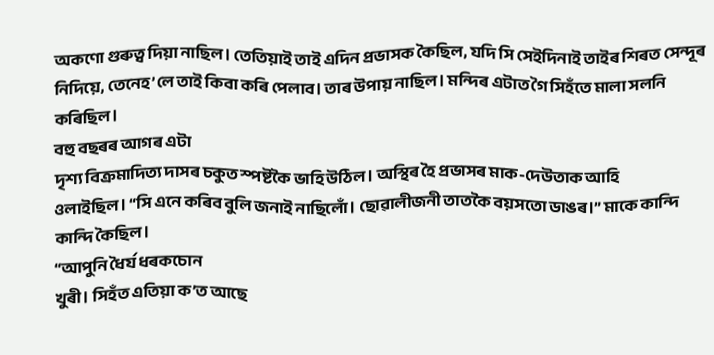অকণো গুৰুত্ব দিয়া নাছিল। তেতিয়াই তাই এদিন প্ৰভাসক কৈছিল, যদি সি সেইদিনাই তাইৰ শিৰত সেন্দূৰ নিদিয়ে, তেনেহ’লে তাই কিবা কৰি পেলাব। তাৰ উপায় নাছিল। মন্দিৰ এটাত গৈ সিহঁতে মালা সলনি কৰিছিল।
বহু বছৰৰ আগৰ এটা
দৃশ্য বিক্ৰমাদিত্য দাসৰ চকুত স্পষ্টকৈ ভাহি উঠিল। অস্থিৰ হৈ প্ৰভাসৰ মাক-দেউতাক আহি
ওলাইছিল। “সি এনে কৰিব বুলি জনাই নাছিলোঁ। ছোৱালীজনী তাতকৈ বয়সতো ডাঙৰ।” মাকে কান্দি
কান্দি কৈছিল।
“আপুনি ধৈৰ্য ধৰকচোন
খুৰী। সিহঁত এতিয়া ক’ত আছে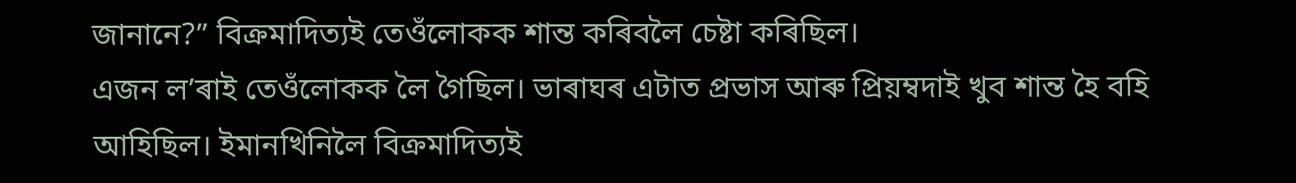জানানে?” বিক্ৰমাদিত্যই তেওঁলোকক শান্ত কৰিবলৈ চেষ্টা কৰিছিল।
এজন ল’ৰাই তেওঁলোকক লৈ গৈছিল। ভাৰাঘৰ এটাত প্ৰভাস আৰু প্ৰিয়ম্বদাই খুব শান্ত হৈ বহি আহিছিল। ইমানখিনিলৈ বিক্ৰমাদিত্যই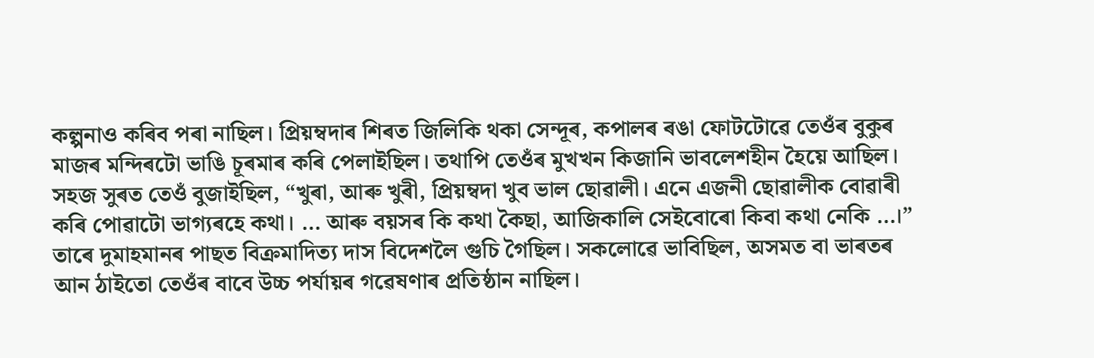কল্পনাও কৰিব পৰা নাছিল। প্ৰিয়ম্বদাৰ শিৰত জিলিকি থকা সেন্দূৰ, কপালৰ ৰঙা ফোটটোৱে তেওঁৰ বুকুৰ মাজৰ মন্দিৰটো ভাঙি চূৰমাৰ কৰি পেলাইছিল। তথাপি তেওঁৰ মুখখন কিজানি ভাবলেশহীন হৈয়ে আছিল। সহজ সুৰত তেওঁ বুজাইছিল, “খুৰা, আৰু খুৰী, প্ৰিয়ম্বদা খুব ভাল ছোৱালী। এনে এজনী ছোৱালীক বোৱাৰী কৰি পোৱাটো ভাগ্যৰহে কথা। … আৰু বয়সৰ কি কথা কৈছা, আজিকালি সেইবোৰো কিবা কথা নেকি …।”
তাৰে দুমাহমানৰ পাছত বিক্ৰমাদিত্য দাস বিদেশলৈ গুচি গৈছিল। সকলোৱে ভাবিছিল, অসমত বা ভাৰতৰ আন ঠাইতো তেওঁৰ বাবে উচ্চ পৰ্যায়ৰ গৱেষণাৰ প্ৰতিষ্ঠান নাছিল।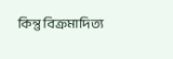কিন্তু বিক্ৰমাদিত্য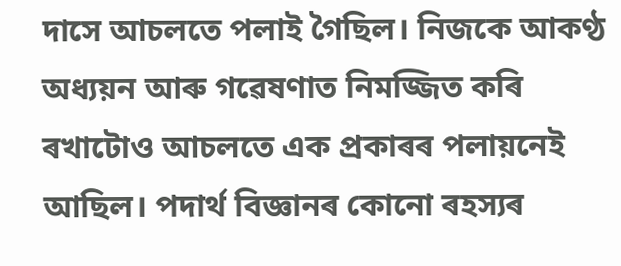দাসে আচলতে পলাই গৈছিল। নিজকে আকণ্ঠ অধ্যয়ন আৰু গৱেষণাত নিমজ্জিত কৰি ৰখাটোও আচলতে এক প্ৰকাৰৰ পলায়নেই আছিল। পদাৰ্থ বিজ্ঞানৰ কোনো ৰহস্যৰ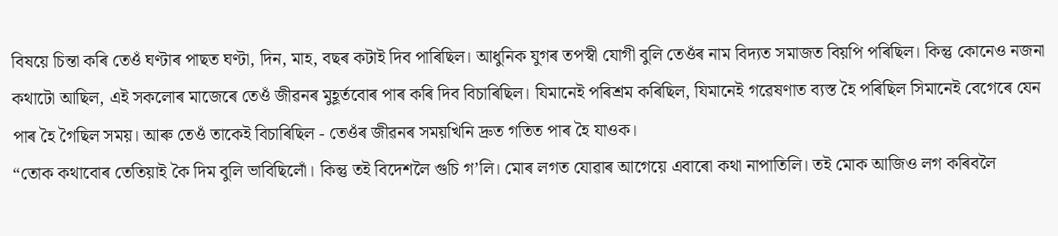বিষয়ে চিন্তা কৰি তেওঁ ঘণ্টাৰ পাছত ঘণ্টা, দিন, মাহ, বছৰ কটাই দিব পাৰিছিল। আধুনিক যুগৰ তপস্বী যোগী বুলি তেওঁৰ নাম বিদ্যত সমাজত বিয়পি পৰিছিল। কিন্তু কোনেও নজনা কথাটো আছিল, এই সকলোৰ মাজেৰে তেওঁ জীৱনৰ মুহূৰ্তবোৰ পাৰ কৰি দিব বিচাৰিছিল। যিমানেই পৰিশ্ৰম কৰিছিল, যিমানেই গৱেষণাত ব্যস্ত হৈ পৰিছিল সিমানেই বেগেৰে যেন পাৰ হৈ গৈছিল সময়। আৰু তেওঁ তাকেই বিচাৰিছিল - তেওঁৰ জীৱনৰ সময়খিনি দ্ৰুত গতিত পাৰ হৈ যাওক।
“তোক কথাবোৰ তেতিয়াই কৈ দিম বুলি ভাবিছিলোঁ। কিন্তু তই বিদেশলৈ গুচি গ’লি। মোৰ লগত যোৱাৰ আগেয়ে এবাৰো কথা নাপাতিলি। তই মোক আজিও লগ কৰিবলৈ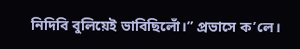নিদিবি বুলিয়েই ভাবিছিলোঁ।” প্ৰভাসে ক’লে।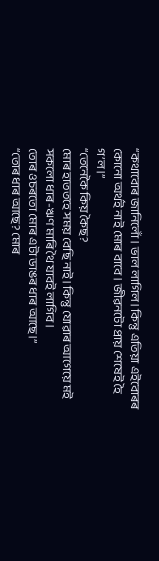“কথাবোৰ জানিলোঁ। ভাল লাগিল। কিন্তু এতিয়া এইবোৰৰ কোনো অৰ্থই নাই মোৰ বাবে। জীৱনটো প্ৰায় শেষেই হৈ গ’ল।”
“তেনেকৈ কিয় কৈছ?
মোৰ হাততহে সময় বেছি নাই। কিন্তু যোৱাৰ আগেয়ে মই সকলো ধাৰ-ঋণ মাৰি থৈ যাবই লাগিব।
তোৰ ওচৰতো মোৰ এটা ডাঙৰ ধাৰ আছে।”
“তোৰ ধাৰ আছে? মোৰ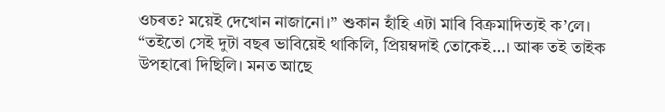ওচৰত? ময়েই দেখোন নাজানো।” শুকান হাঁহি এটা মাৰি বিক্ৰমাদিত্যই ক’লে।
“তইতো সেই দুটা বছৰ ভাবিয়েই থাকিলি, প্ৰিয়ম্বদাই তোকেই…। আৰু তই তাইক উপহাৰো দিছিলি। মনত আছে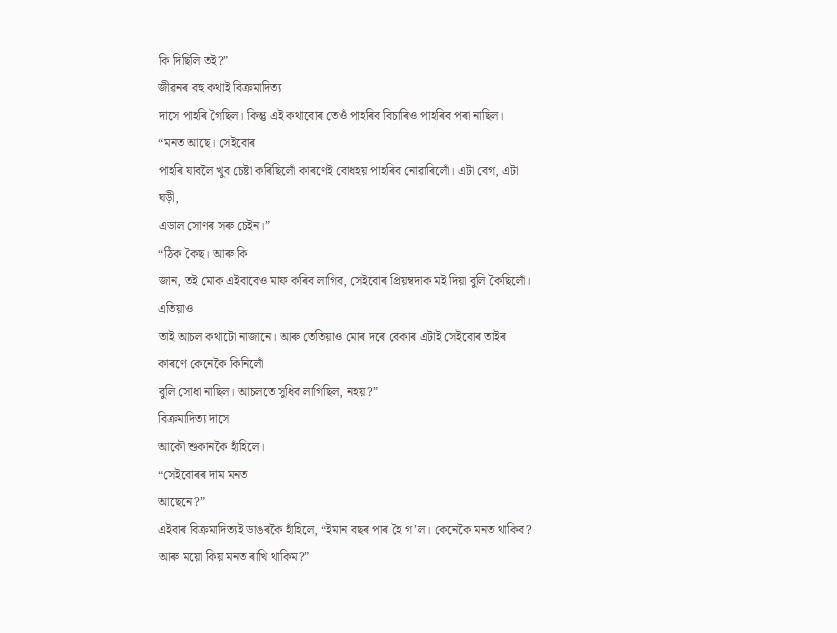কি দিছিলি তই?”
জীৱনৰ বহু কথাই বিক্ৰমাদিত্য
দাসে পাহৰি গৈছিল। কিন্তু এই কথাবোৰ তেওঁ পাহৰিব বিচাৰিও পাহৰিব পৰা নাছিল।
“মনত আছে। সেইবোৰ
পাহৰি যাবলৈ খুব চেষ্টা কৰিছিলোঁ কাৰণেই বোধহয় পাহৰিব নোৱাৰিলোঁ। এটা বেগ, এটা ঘড়ী,
এডাল সোণৰ সৰু চেইন।”
“ঠিক কৈছ। আৰু কি
জান, তই মোক এইবাবেও মাফ কৰিব লাগিব, সেইবোৰ প্ৰিয়ম্বদাক মই দিয়া বুলি কৈছিলোঁ। এতিয়াও
তাই আচল কথাটো নাজানে। আৰু তেতিয়াও মোৰ দৰে বেকাৰ এটাই সেইবোৰ তাইৰ কাৰণে কেনেকৈ কিনিলোঁ
বুলি সোধা নাছিল। আচলতে সুধিব লাগিছিল, নহয়?”
বিক্ৰমাদিত্য দাসে
আকৌ শুকানকৈ হাঁহিলে।
“সেইবোৰৰ দাম মনত
আছেনে?”
এইবাৰ বিক্ৰমাদিত্যই ডাঙৰকৈ হাঁহিলে, “ইমান বছৰ পাৰ হৈ গ’ল। কেনেকৈ মনত থাকিব? আৰু ময়ো কিয় মনত ৰাখি থাকিম?”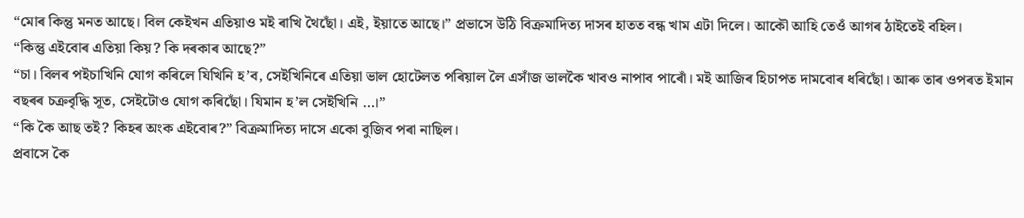“মোৰ কিন্তু মনত আছে। বিল কেইখন এতিয়াও মই ৰাখি থৈছোঁ। এই, ইয়াতে আছে।” প্ৰভাসে উঠি বিক্ৰমাদিত্য দাসৰ হাতত বন্ধ খাম এটা দিলে। আকৌ আহি তেওঁ আগৰ ঠাইতেই বহিল।
“কিন্তু এইবোৰ এতিয়া কিয়? কি দৰকাৰ আছে?”
“চা। বিলৰ পইচাখিনি যোগ কৰিলে যিখিনি হ’ব, সেইখিনিৰে এতিয়া ভাল হোটেলত পৰিয়াল লৈ এসাঁজ ভালকৈ খাবও নাপাব পাৰোঁ। মই আজিৰ হিচাপত দামবোৰ ধৰিছোঁ। আৰু তাৰ ওপৰত ইমান বছৰৰ চক্ৰবৃদ্ধি সূত, সেইটোও যোগ কৰিছোঁ। যিমান হ’ল সেইখিনি …।”
“কি কৈ আছ তই? কিহৰ অংক এইবোৰ?” বিক্ৰমাদিত্য দাসে একো বুজিব পৰা নাছিল।
প্ৰবাসে কৈ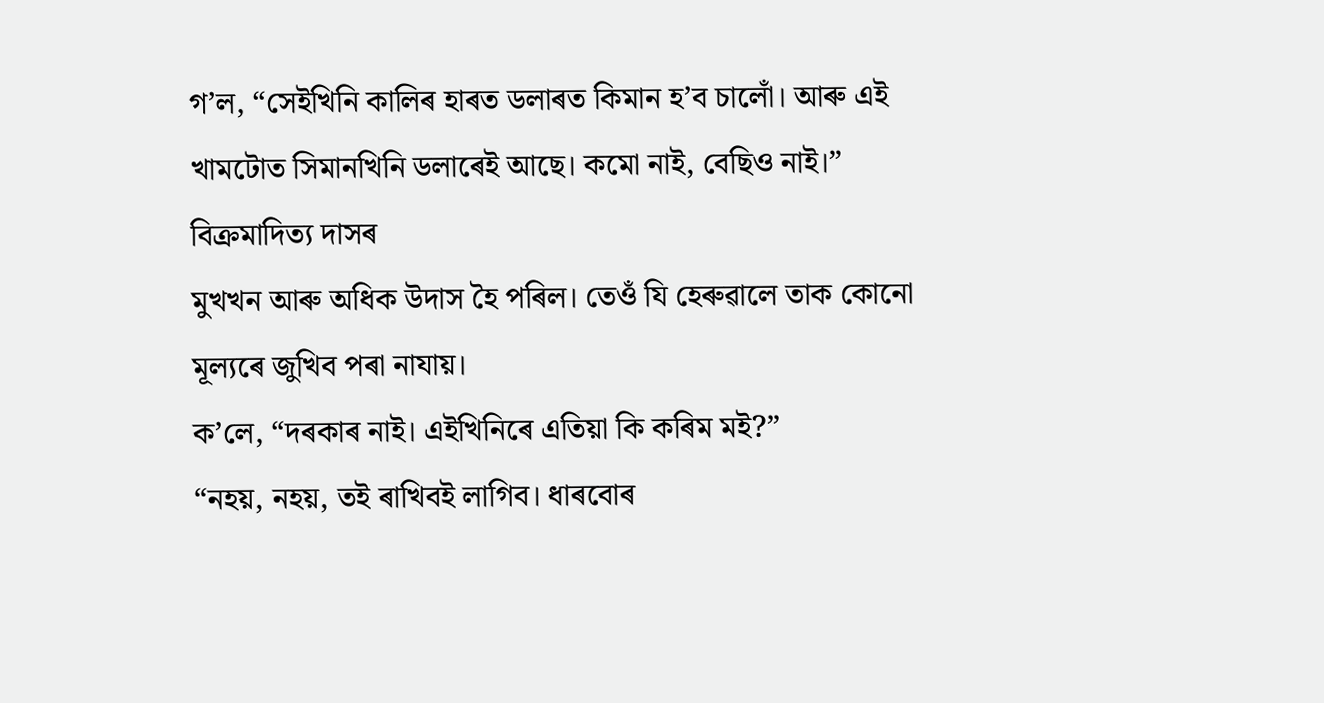গ’ল, “সেইখিনি কালিৰ হাৰত ডলাৰত কিমান হ’ব চালোঁ। আৰু এই খামটোত সিমানখিনি ডলাৰেই আছে। কমো নাই, বেছিও নাই।”
বিক্ৰমাদিত্য দাসৰ
মুখখন আৰু অধিক উদাস হৈ পৰিল। তেওঁ যি হেৰুৱালে তাক কোনো মূল্যৰে জুখিব পৰা নাযায়।
ক’লে, “দৰকাৰ নাই। এইখিনিৰে এতিয়া কি কৰিম মই?”
“নহয়, নহয়, তই ৰাখিবই লাগিব। ধাৰবোৰ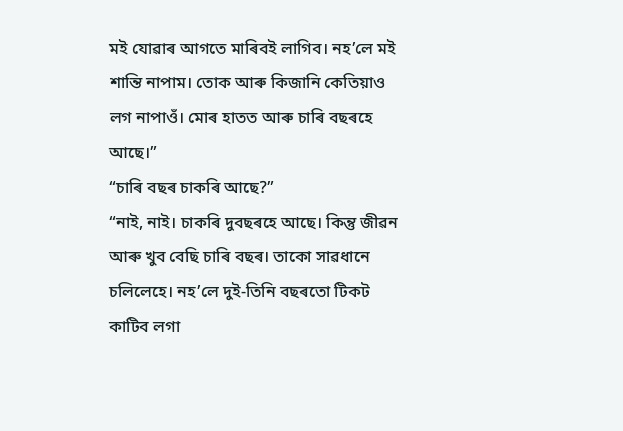মই যোৱাৰ আগতে মাৰিবই লাগিব। নহ’লে মই শান্তি নাপাম। তোক আৰু কিজানি কেতিয়াও লগ নাপাওঁ। মোৰ হাতত আৰু চাৰি বছৰহে আছে।”
“চাৰি বছৰ চাকৰি আছে?”
“নাই, নাই। চাকৰি দুবছৰহে আছে। কিন্তু জীৱন আৰু খুব বেছি চাৰি বছৰ। তাকো সাৱধানে চলিলেহে। নহ’লে দুই-তিনি বছৰতো টিকট কাটিব লগা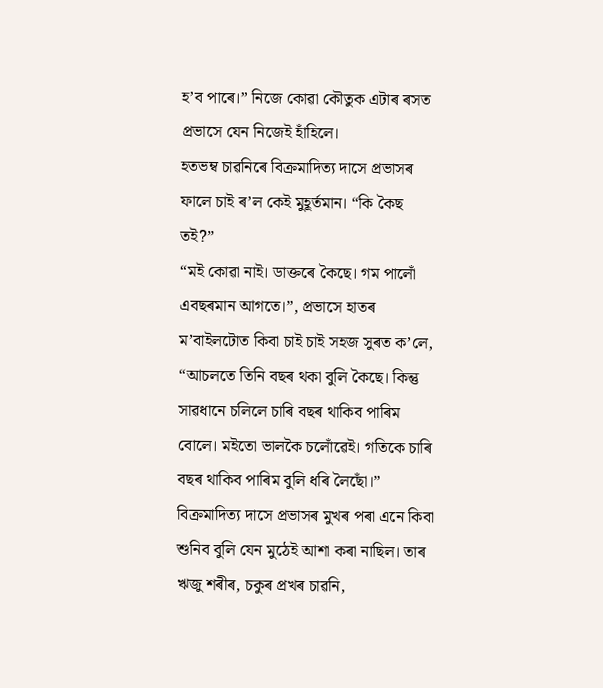হ’ব পাৰে।” নিজে কোৱা কৌতুক এটাৰ ৰসত প্ৰভাসে যেন নিজেই হাঁহিলে।
হতভম্ব চাৱনিৰে বিক্ৰমাদিত্য দাসে প্ৰভাসৰ ফালে চাই ৰ’ল কেই মুহূৰ্তমান। “কি কৈছ তই?”
“মই কোৱা নাই। ডাক্তৰে কৈছে। গম পালোঁ এবছৰমান আগতে।”, প্ৰভাসে হাতৰ ম’বাইলটোত কিবা চাই চাই সহজ সুৰত ক’লে, “আচলতে তিনি বছৰ থকা বুলি কৈছে। কিন্তু সাৱধানে চলিলে চাৰি বছৰ থাকিব পাৰিম বোলে। মইতো ভালকৈ চলোঁৱেই। গতিকে চাৰি বছৰ থাকিব পাৰিম বুলি ধৰি লৈছোঁ।”
বিক্ৰমাদিত্য দাসে প্ৰভাসৰ মুখৰ পৰা এনে কিবা শুনিব বুলি যেন মুঠেই আশা কৰা নাছিল। তাৰ ঋজু শৰীৰ, চকুৰ প্ৰখৰ চাৱনি,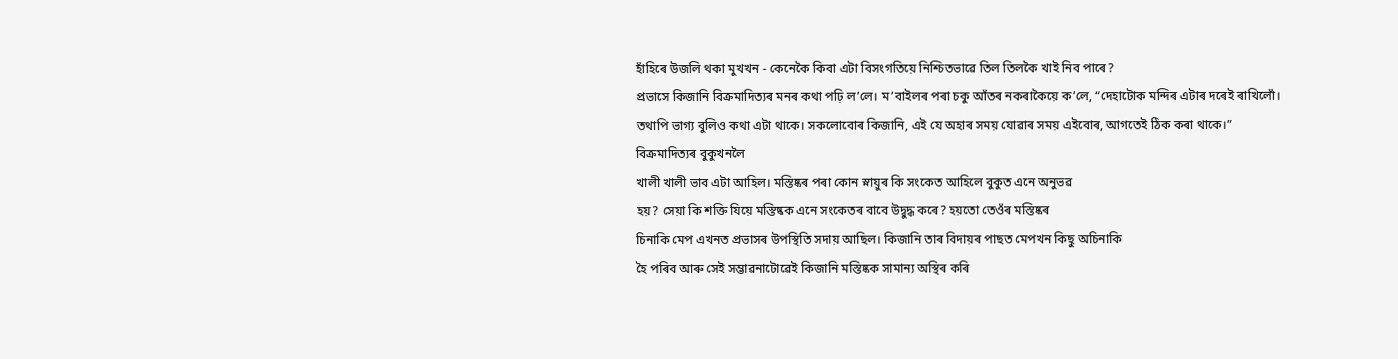হাঁহিৰে উজলি থকা মুখখন - কেনেকৈ কিবা এটা বিসংগতিয়ে নিশ্চিতভাৱে তিল তিলকৈ খাই নিব পাৰে?
প্ৰভাসে কিজানি বিক্ৰমাদিত্যৰ মনৰ কথা পঢ়ি ল’লে। ম’বাইলৰ পৰা চকু আঁতৰ নকৰাকৈয়ে ক’লে, “দেহাটোক মন্দিৰ এটাৰ দৰেই ৰাখিলোঁ। তথাপি ভাগ্য বুলিও কথা এটা থাকে। সকলোবোৰ কিজানি, এই যে অহাৰ সময় যোৱাৰ সময় এইবোৰ, আগতেই ঠিক কৰা থাকে।”
বিক্ৰমাদিত্যৰ বুকুখনলৈ
খালী খালী ভাব এটা আহিল। মস্তিষ্কৰ পৰা কোন স্নায়ুৰ কি সংকেত আহিলে বুকুত এনে অনুভৱ
হয়? সেয়া কি শক্তি যিয়ে মস্তিষ্কক এনে সংকেতৰ বাবে উদ্বুদ্ধ কৰে? হয়তো তেওঁৰ মস্তিষ্কৰ
চিনাকি মেপ এখনত প্ৰভাসৰ উপস্থিতি সদায় আছিল। কিজানি তাৰ বিদায়ৰ পাছত মেপখন কিছু অচিনাকি
হৈ পৰিব আৰু সেই সম্ভাৱনাটোৱেই কিজানি মস্তিষ্কক সামান্য অস্থিৰ কৰি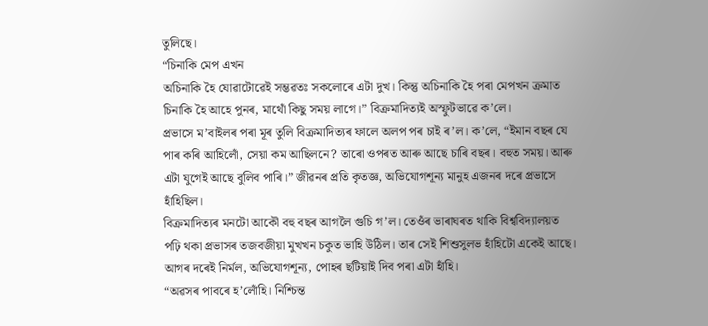তুলিছে।
“চিনাকি মেপ এখন
অচিনাকি হৈ যোৱাটোৱেই সম্ভৱতঃ সকলোৰে এটা দুখ। কিন্তু অচিনাকি হৈ পৰা মেপখন ক্ৰমাত
চিনাকি হৈ আহে পুনৰ, মাথোঁ কিছু সময় লাগে।” বিক্ৰমাদিত্যই অস্ফুটভাৱে ক’লে।
প্ৰভাসে ম’বাইলৰ পৰা মূৰ তুলি বিক্ৰমাদিত্যৰ ফালে অলপ পৰ চাই ৰ’ল। ক’লে, “ইমান বছৰ যে পাৰ কৰি আহিলোঁ, সেয়া কম আছিলনে? তাৰো ওপৰত আৰু আছে চাৰি বছৰ। বহুত সময়। আৰু এটা যুগেই আছে বুলিব পাৰি।” জীৱনৰ প্ৰতি কৃতজ্ঞ, অভিযোগশূন্য মানুহ এজনৰ দৰে প্ৰভাসে হাঁহিছিল।
বিক্ৰমাদিত্যৰ মনটো আকৌ বহু বছৰ আগলৈ গুচি গ’ল। তেওঁৰ ভাৰাঘৰত থাকি বিশ্ববিদ্যালয়ত পঢ়ি থকা প্ৰভাসৰ তজবজীয়া মুখখন চকুত ভাহি উঠিল। তাৰ সেই শিশুসুলভ হাঁহিটো একেই আছে। আগৰ দৰেই নিৰ্মল, অভিযোগশূন্য, পোহৰ ছটিয়াই দিব পৰা এটা হাঁহি।
“অৱসৰ পাবৰে হ’লোঁহি। নিশ্চিন্ত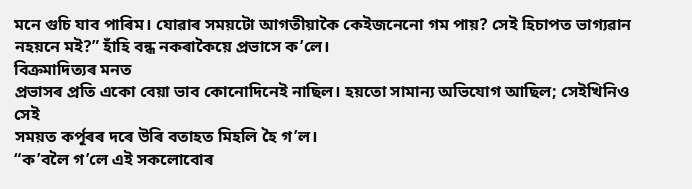মনে গুচি যাব পাৰিম। যোৱাৰ সময়টো আগতীয়াকৈ কেইজনেনো গম পায়? সেই হিচাপত ভাগ্যৱান নহয়নে মই?” হাঁহি বন্ধ নকৰাকৈয়ে প্ৰভাসে ক’লে।
বিক্ৰমাদিত্যৰ মনত
প্ৰভাসৰ প্ৰতি একো বেয়া ভাব কোনোদিনেই নাছিল। হয়তো সামান্য অভিযোগ আছিল; সেইখিনিও সেই
সময়ত কৰ্পূৰৰ দৰে উৰি বতাহত মিহলি হৈ গ’ল।
“ক’বলৈ গ’লে এই সকলোবোৰ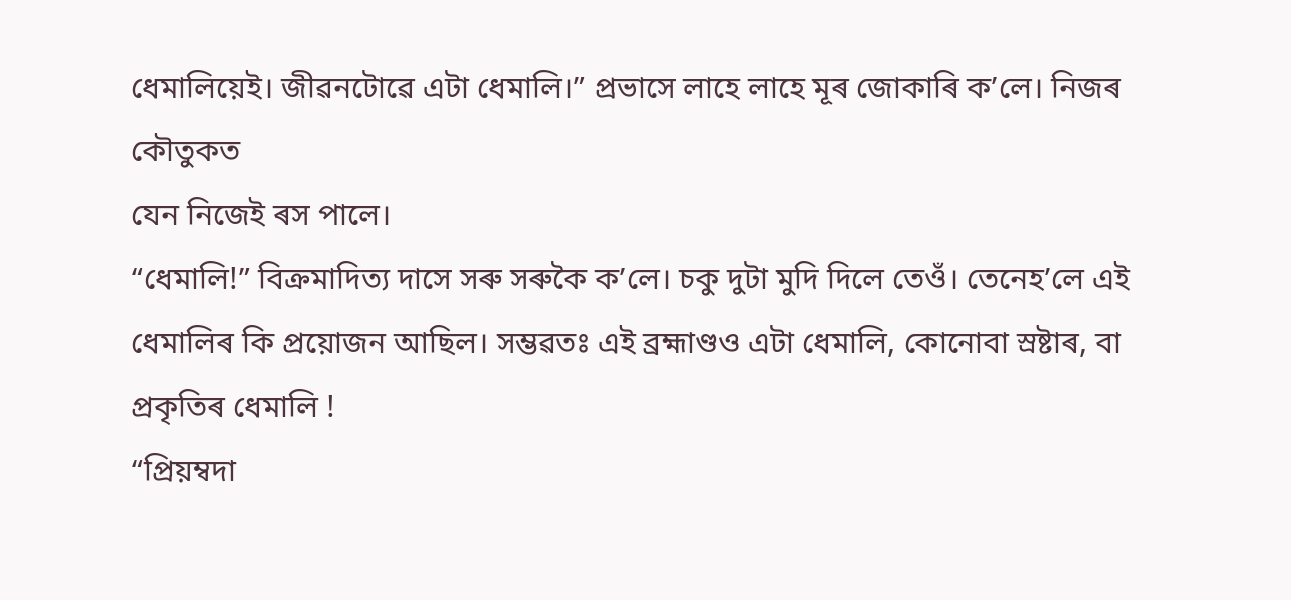ধেমালিয়েই। জীৱনটোৱে এটা ধেমালি।” প্ৰভাসে লাহে লাহে মূৰ জোকাৰি ক’লে। নিজৰ কৌতুকত
যেন নিজেই ৰস পালে।
“ধেমালি!” বিক্ৰমাদিত্য দাসে সৰু সৰুকৈ ক’লে। চকু দুটা মুদি দিলে তেওঁ। তেনেহ’লে এই ধেমালিৰ কি প্ৰয়োজন আছিল। সম্ভৱতঃ এই ব্ৰহ্মাণ্ডও এটা ধেমালি, কোনোবা স্ৰষ্টাৰ, বা প্ৰকৃতিৰ ধেমালি !
“প্ৰিয়ম্বদা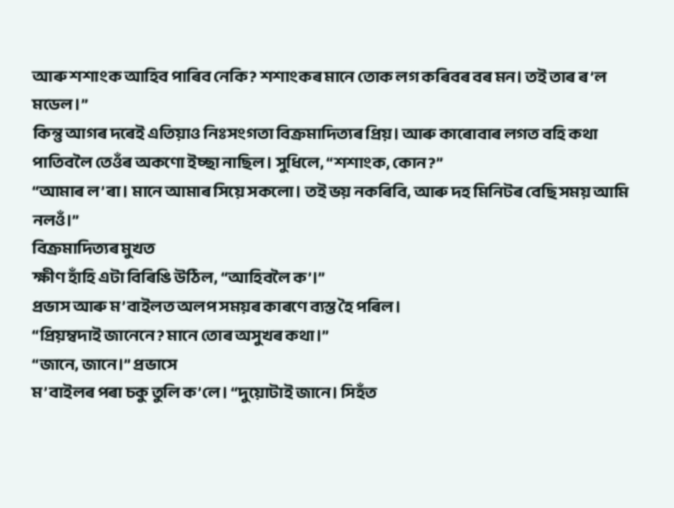আৰু শশাংক আহিব পাৰিব নেকি? শশাংকৰ মানে তোক লগ কৰিবৰ বৰ মন। তই তাৰ ৰ’ল
মডেল।”
কিন্তু আগৰ দৰেই এতিয়াও নিঃসংগতা বিক্ৰমাদিত্যৰ প্ৰিয়। আৰু কাৰোবাৰ লগত বহি কথা পাতিবলৈ তেওঁৰ অকণো ইচ্ছা নাছিল। সুধিলে, “শশাংক, কোন?”
“আমাৰ ল’ৰা। মানে আমাৰ সিয়ে সকলো। তই ভয় নকৰিবি, আৰু দহ মিনিটৰ বেছি সময় আমি নলওঁ।”
বিক্ৰমাদিত্যৰ মুখত
ক্ষীণ হাঁহি এটা বিৰিঙি উঠিল, “আহিবলৈ ক’।”
প্ৰভাস আৰু ম’বাইলত অলপ সময়ৰ কাৰণে ব্যস্ত হৈ পৰিল।
“প্ৰিয়ম্বদাই জানেনে? মানে তোৰ অসুখৰ কথা।”
“জানে, জানে।” প্ৰভাসে
ম’বাইলৰ পৰা চকু তুলি ক’লে। “দুয়োটাই জানে। সিহঁত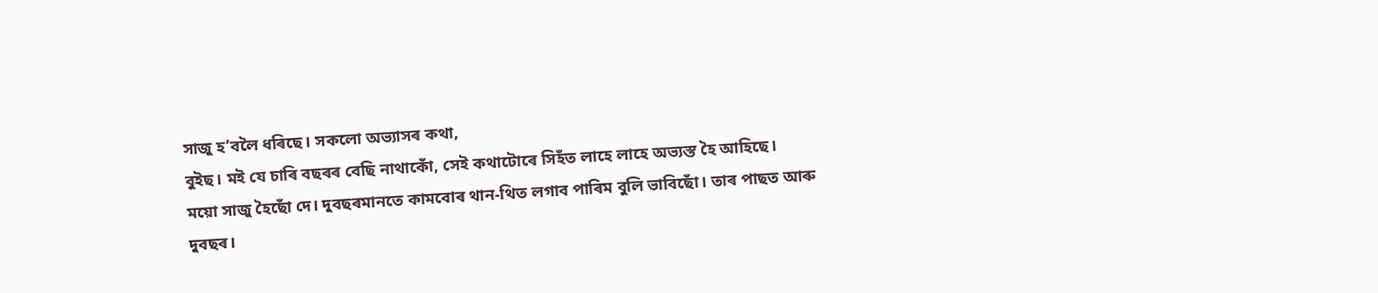সাজু হ’বলৈ ধৰিছে। সকলো অভ্যাসৰ কথা,
বুইছ। মই যে চাৰি বছৰৰ বেছি নাথাকোঁ, সেই কথাটোৰে সিহঁত লাহে লাহে অভ্যস্ত হৈ আহিছে।
ময়ো সাজু হৈছোঁ দে। দুবছৰমানতে কামবোৰ থান-থিত লগাব পাৰিম বুলি ভাবিছোঁ। তাৰ পাছত আৰু
দুবছৰ।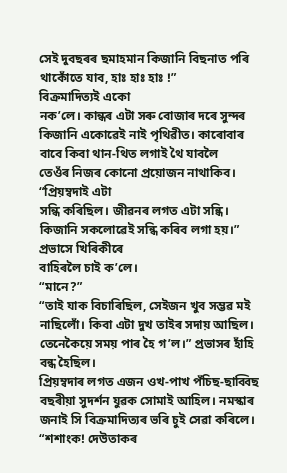সেই দুবছৰৰ ছমাহমান কিজানি বিছনাত পৰি থাকোঁতে যাব, হাঃ হাঃ হাঃ !”
বিক্ৰমাদিত্যই একো
নক’লে। কান্ধৰ এটা সৰু বোজাৰ দৰে সুন্দৰ কিজানি একোৱেই নাই পৃথিৱীত। কাৰোবাৰ বাবে কিবা থান-থিত লগাই থৈ যাবলৈ
তেওঁৰ নিজৰ কোনো প্ৰয়োজন নাথাকিব।
“প্ৰিয়ম্বদাই এটা
সন্ধি কৰিছিল। জীৱনৰ লগত এটা সন্ধি। কিজানি সকলোৱেই সন্ধি কৰিব লগা হয়।” প্ৰভাসে খিৰিকীৰে
বাহিৰলৈ চাই ক’লে।
“মানে?”
“তাই যাক বিচাৰিছিল, সেইজন খুব সম্ভৱ মই নাছিলোঁ। কিবা এটা দুখ তাইৰ সদায় আছিল। তেনেকৈয়ে সময় পাৰ হৈ গ’ল।” প্ৰভাসৰ হাঁহি বন্ধ হৈছিল।
প্ৰিয়ম্বদাৰ লগত এজন ওখ-পাখ পঁচিছ-ছাব্বিছ বছৰীয়া সুদৰ্শন যুৱক সোমাই আহিল। নমস্কাৰ
জনাই সি বিক্ৰমাদিত্যৰ ভৰি চুই সেৱা কৰিলে।
“শশাংক! দেউতাকৰ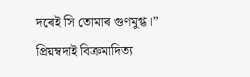দৰেই সি তোমাৰ গুণমুগ্ধ।” প্ৰিয়ম্বদাই বিক্ৰমাদিত্য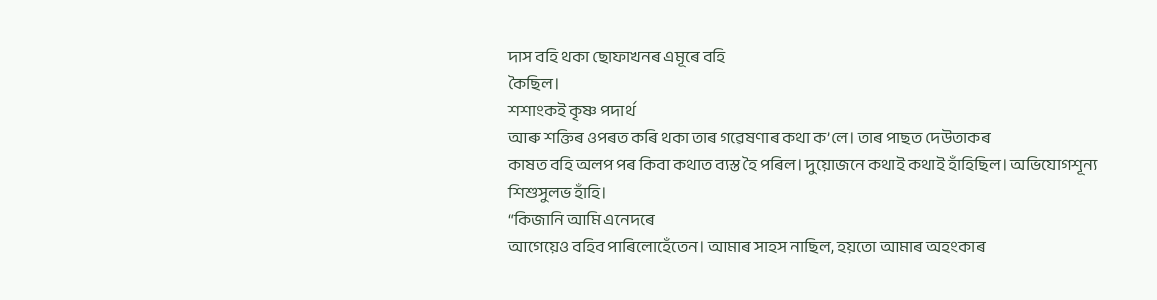দাস বহি থকা ছোফাখনৰ এমূৰে বহি
কৈছিল।
শশাংকই কৃষ্ণ পদাৰ্থ
আৰু শক্তিৰ ওপৰত কৰি থকা তাৰ গৱেষণাৰ কথা ক’লে। তাৰ পাছত দেউতাকৰ
কাষত বহি অলপ পৰ কিবা কথাত ব্যস্ত হৈ পৰিল। দুয়োজনে কথাই কথাই হাঁহিছিল। অভিযোগশূন্য
শিশুসুলভ হাঁহি।
“কিজানি আমি এনেদৰে
আগেয়েও বহিব পাৰিলোহেঁতেন। আমাৰ সাহস নাছিল, হয়তো আমাৰ অহংকাৰ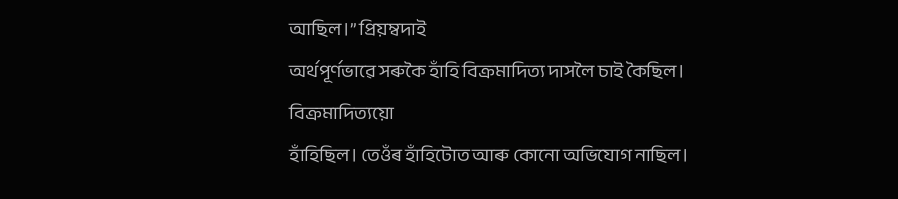আছিল।” প্ৰিয়ম্বদাই
অৰ্থপূৰ্ণভাৱে সৰুকৈ হাঁহি বিক্ৰমাদিত্য দাসলৈ চাই কৈছিল।
বিক্ৰমাদিত্যয়ো
হাঁহিছিল। তেওঁৰ হাঁহিটোত আৰু কোনো অভিযোগ নাছিল।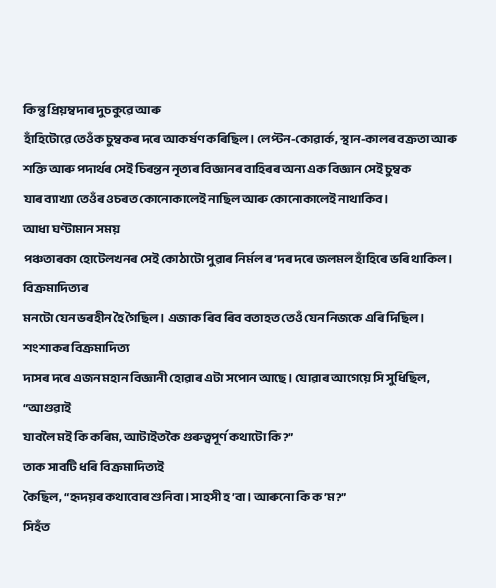কিন্তু প্ৰিয়ম্বদাৰ দুচকুৱে আৰু
হাঁহিটোৱে তেওঁক চুম্বকৰ দৰে আকৰ্ষণ কৰিছিল। লেপ্টন-কোৱাৰ্ক, স্থান-কালৰ বক্ৰতা আৰু
শক্তি আৰু পদাৰ্থৰ সেই চিৰন্তন নৃত্যৰ বিজ্ঞানৰ বাহিৰৰ অন্য এক বিজ্ঞান সেই চুম্বক
যাৰ ব্যাখ্যা তেওঁৰ ওচৰত কোনোকালেই নাছিল আৰু কোনোকালেই নাথাকিব।
আধা ঘণ্টামান সময়
পঞ্চতাৰকা হোটেলখনৰ সেই কোঠাটো পুৱাৰ নিৰ্মল ৰ’দৰ দৰে জলমল হাঁহিৰে ভৰি থাকিল। বিক্ৰমাদিত্যৰ
মনটো যেন ভৰহীন হৈ গৈছিল। এজাক ৰিব ৰিব বতাহত তেওঁ যেন নিজকে এৰি দিছিল।
শংশাকৰ বিক্ৰমাদিত্য
দাসৰ দৰে এজন মহান বিজ্ঞানী হোৱাৰ এটা সপোন আছে। যোৱাৰ আগেয়ে সি সুধিছিল, “আগুৱাই
যাবলৈ মই কি কৰিম, আটাইতকৈ গুৰুত্বপূৰ্ণ কথাটো কি?”
তাক সাবটি ধৰি বিক্ৰমাদিত্যই
কৈছিল, “হৃদয়ৰ কথাবোৰ শুনিবা। সাহসী হ’বা। আৰুনো কি ক’ম?”
সিহঁত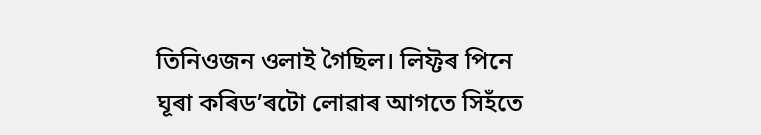তিনিওজন ওলাই গৈছিল। লিফ্টৰ পিনে ঘূৰা কৰিড’ৰটো লোৱাৰ আগতে সিহঁতে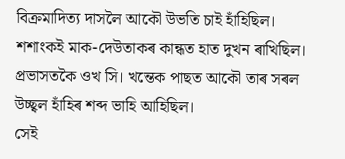বিক্ৰমাদিত্য দাসলৈ আকৌ উভতি চাই হাঁহিছিল। শশাংকই মাক-দেউতাকৰ কান্ধত হাত দুখন ৰাখিছিল। প্ৰভাসতকৈ ওখ সি। খন্তেক পাছত আকৌ তাৰ সৰল উচ্ছ্বল হাঁহিৰ শব্দ ভাহি আহিছিল।
সেই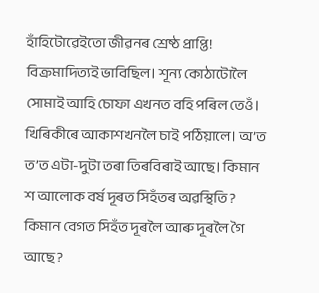হাঁহিটোৱেইতো জীৱনৰ শ্ৰেষ্ঠ প্ৰাপ্তি! বিক্ৰমাদিত্যই ভাবিছিল। শূন্য কোঠাটোলৈ সোমাই আহি চোফা এখনত বহি পৰিল তেওঁ। খিৰিকীৰে আকাশখনলৈ চাই পঠিয়ালে। অ’ত ত’ত এটা-দুটা তৰা তিৰবিৰাই আছে। কিমান শ আলোক বৰ্ষ দূৰত সিহঁতৰ অৱস্থিতি? কিমান বেগত সিহঁত দূৰলৈ আৰু দূৰলৈ গৈ আছে?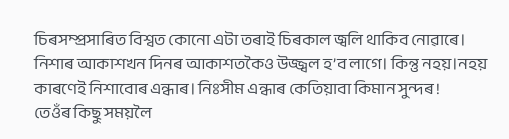চিৰসম্প্ৰসাৰিত বিশ্বত কোনো এটা তৰাই চিৰকাল জ্বলি থাকিব নোৱাৰে। নিশাৰ আকাশখন দিনৰ আকাশতকৈও উজ্জ্বল হ’ব লাগে। কিন্তু নহয়।নহয় কাৰণেই নিশাবোৰ এন্ধাৰ। নিঃসীম এন্ধাৰ কেতিয়াবা কিমান সুন্দৰ !
তেওঁৰ কিছু সময়লৈ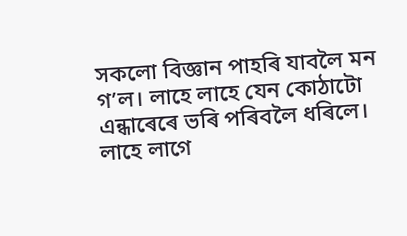সকলো বিজ্ঞান পাহৰি যাবলৈ মন গ’ল। লাহে লাহে যেন কোঠাটো এন্ধাৰেৰে ভৰি পৰিবলৈ ধৰিলে।
লাহে লাগে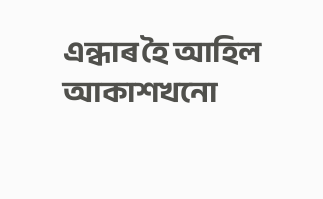এন্ধাৰ হৈ আহিল আকাশখনো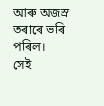আৰু অজস্ৰ তৰাৰে ভৰি পৰিল।
সেই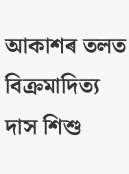আকাশৰ তলত বিক্ৰমাদিত্য
দাস শিশু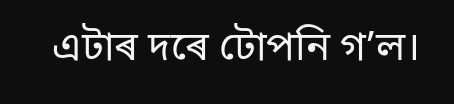এটাৰ দৰে টোপনি গ’ল।